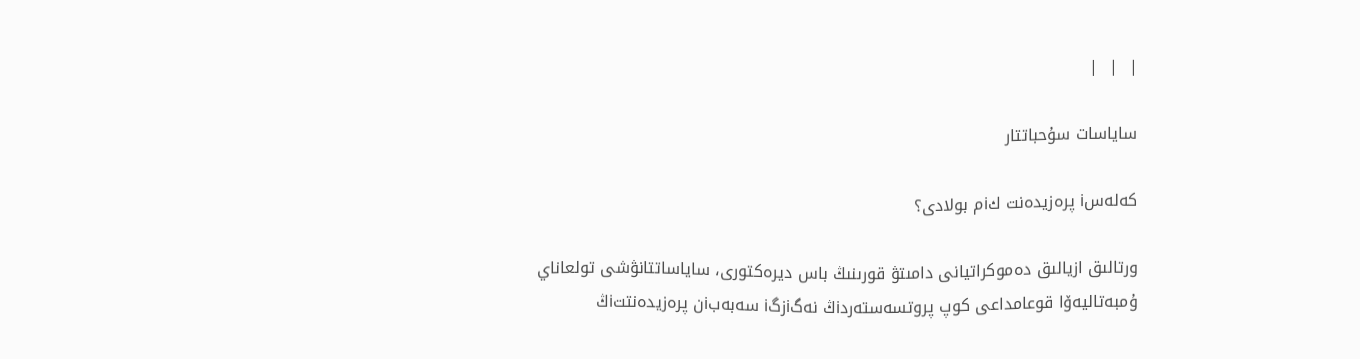|  |  |

ساياسات سۇحباتتار

كەلەسi پرەزيدەنت كiم بولادى؟

ورتالىق ازيالىق دەموكراتيانى دامىتۋ قورىنىڭ باس ديرەكتورى، ساياساتتانۋشى تولعاناي ۇمبەتاليەۆا قوعامداعى كوپ پروتسەستەردiڭ نەگiزگi سەبەبiن پرەزيدەنتتiڭ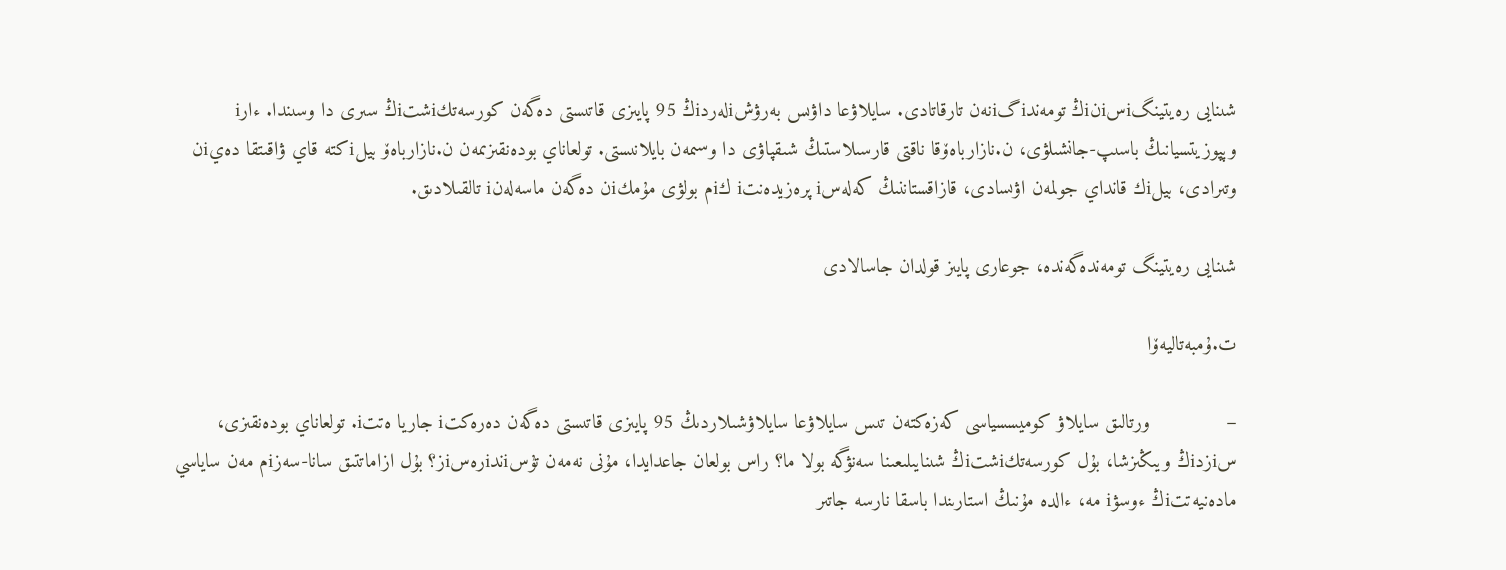شىنايى رەيتينگiسiنiڭ تومەندiگiنەن تارقاتادى. سايلاۋعا داۋىس بەرۋشiلەردiڭ 95 پايىزى قاتىستى دەگەن كورسەتكiشتiڭ سىرى دا وسىندا. ءارi وپپوزيتسيانىڭ باسىپ-جانشىلۋى، ن.نازارباەۆقا ناقتى قارسىلاستىڭ شىقپاۋى دا وسىمەن بايلانىستى. تولعاناي بودەنقىزىمەن ن.نازارباەۆ بيلiكتە قاي ۋاقىتقا دەيiن وتىرادى، بيلiك قانداي جولمەن اۋىسادى، قازاقستاننىڭ كەلەسi پرەزيدەنتi كiم بولۋى مۇمكiن دەگەن ماسەلەنi تالقىلادىق.

شىنايى رەيتينگ تومەندەگەندە، جوعارى پايىز قولدان جاسالادى

ت.ۇمبەتاليەۆا

–             ورتالىق سايلاۋ كوميسسياسى كەزەكتەن تىس سايلاۋعا سايلاۋشىلاردىڭ 95 پايىزى قاتىستى دەگەن دەرەكتi جاريا ەتتi. تولعاناي بودەنقىزى، سiزدiڭ ويىڭىزشا، بۇل كورسەتكiشتiڭ شىنايىلىعىنا سەنۋگە بولا ما؟ راس بولعان جاعدايدا، مۇنى نەمەن تۇسiندiرەسiز؟ بۇل ازاماتتىق سانا‑سەزiم مەن ساياسي مادەنيەتتiڭ ءوسۋi مە، ءالدە مۇنىڭ استارىندا باسقا نارسە جاتىر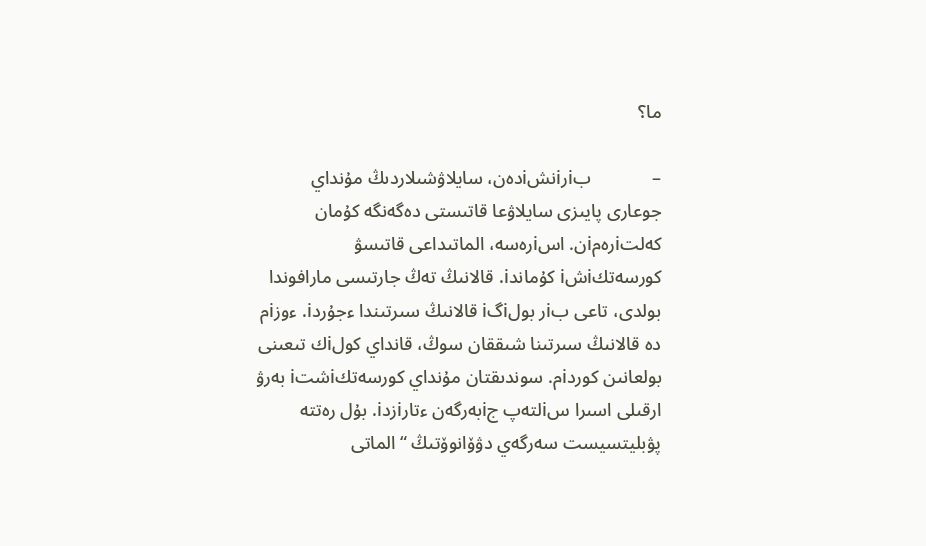ما؟

–             بiرiنشiدەن، سايلاۋشىلاردىڭ مۇنداي جوعارى پايىزى سايلاۋعا قاتىستى دەگەنگە كۇمان كەلتiرەمiن. اسiرەسە، الماتىداعى قاتىسۋ كورسەتكiشi كۇماندi. قالانىڭ تەڭ جارتىسى مارافوندا بولدى، تاعى بiر بولiگi قالانىڭ سىرتىندا ءجۇردi. ءوزiم دە قالانىڭ سىرتىنا شىققان سوڭ، قانداي كولiك تىعىنى بولعانىن كوردiم. سوندىقتان مۇنداي كورسەتكiشتi بەرۋ ارقىلى اسىرا سiلتەپ جiبەرگەن ءتارiزدi. بۇل رەتتە پۋبليتسيست سەرگەي دۋۆانوۆتىڭ “الماتى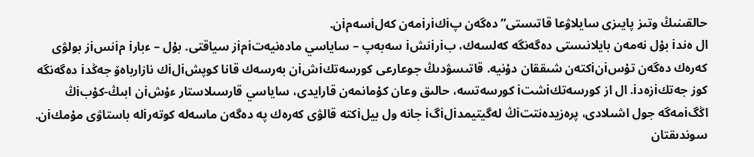حالقىنىڭ وتىز پايىزى سايلاۋعا قاتىستى” دەگەن پiكiرiمەن كەلiسەمiن.
ال ەندi بۇل نەمەن بايلانىستى دەگەنگە كەلسەك، بiرiنشi سەبەپ – ساياسي مادەنيەتiمiز سياقتى. بۇل – ءبارi مiنسiز بولۋى كەرەك دەگەن تۇسiنiكتەن شىققان دۇنيە. قاتىسۋدىڭ جوعارعى كورسەتكiشiن بەرسەك قانا كوپشiلiك نازارباەۆ جەڭدi دەگەنگە كوز جەتكiزەدi. ال از كورسەتكiشتi كورسەتسە، حالىق وعان كۇمانمەن قارايدى، ساياسي قارسىلاستار ءۇشiن ابىڭ‑كۇبiڭ اڭگiمەگە جول اشىلادى، پرەزيدەنتتiڭ لەگيتيمدiلiگi جانە ول بيلiكتە قالۋى كەرەك پە دەگەن ماسەلە كوتەرiلە باستاۋى مۇمكiن. سوندىقتان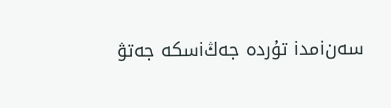سەنiمدi تۇردە جەڭiسكە جەتۋ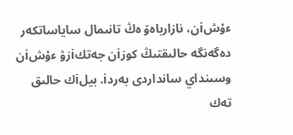ءۇشiن، نازارباەۆ ەڭ تانىمال ساياساتكەر دەگەنگە حالىقتىڭ كوزiن جەتكiزۋ ءۇشiن وسىنداي سانداردى بەردi. بيلiك حالىق تەك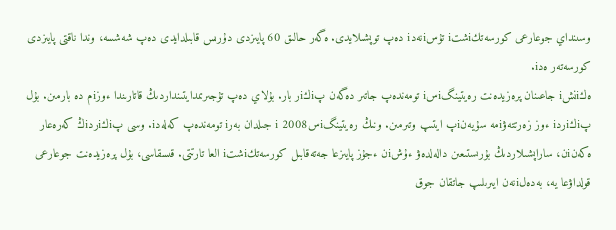وسىنداي جوعارعى كورسەتكiشتi تۇسiنەدi دەپ توپشىلايدى. ەگەر حالىق 60 پايىزدى دۇرىس قابىلدايدى دەپ شەشسە، وندا ناقتى پايىزدى كورسەتەر ەدi.
ەكiنشi جاعىنان پرەزيدەنت رەيتينگiسi تومەندەپ جاتىر دەگەن پiكiر بار. بۇلاي دەپ تۇجىرىمدايتىنداردىڭ قاتارىندا ءوزiم دە بارمىن. بۇل پiكiردi ءوز زەرتتەۋiمە سۇيەنiپ ايتىپ وتىرمىن. ونىڭ رەيتينگiسi 2008 جىلدان بەرi تومەندەپ كەلەدi. وسى پiكiردiڭ كەرەعار ەكەنiن، ساراپشىلاردىڭ بۇرىستىعىن دالەلدەۋ ءۇشiن ءجۇز پايىزعا جەتەقابىل كورسەتكiشتi العا تارتتى. قىسقاسى، بۇل پرەزيدەنت جوعارعى قولداۋعا يە، بەدەلiنەن ايىرىلىپ جاتقان جوق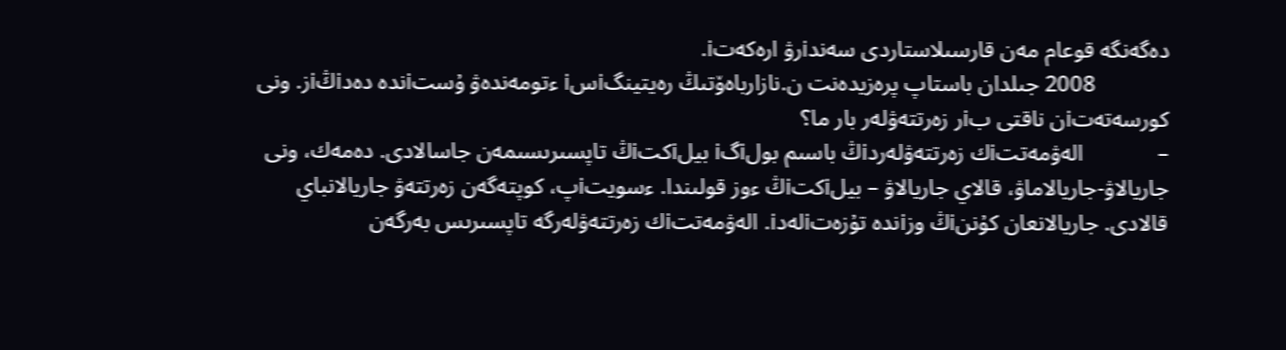دەگەنگە قوعام مەن قارسىلاستاردى سەندiرۋ ارەكەتi.
             2008 جىلدان باستاپ پرەزيدەنت ن.نازارباەۆتىڭ رەيتينگiسi ءتومەندەۋ ۇستiندە دەدiڭiز. ونى كورسەتەتiن ناقتى بiر زەرتتەۋلەر بار ما؟
–             الەۋمەتتiك زەرتتەۋلەردiڭ باسىم بولiگi بيلiكتiڭ تاپسىرىسىمەن جاسالادى. دەمەك، ونى جاريالاۋ‑جاريالاماۋ، قالاي جاريالاۋ – بيلiكتiڭ ءوز قولىندا. ءسويتiپ، كوپتەگەن زەرتتەۋ جاريالانباي قالادى. جاريالانعان كۇننiڭ وزiندە تۇزەتiلەدi. الەۋمەتتiك زەرتتەۋلەرگە تاپسىرىس بەرگەن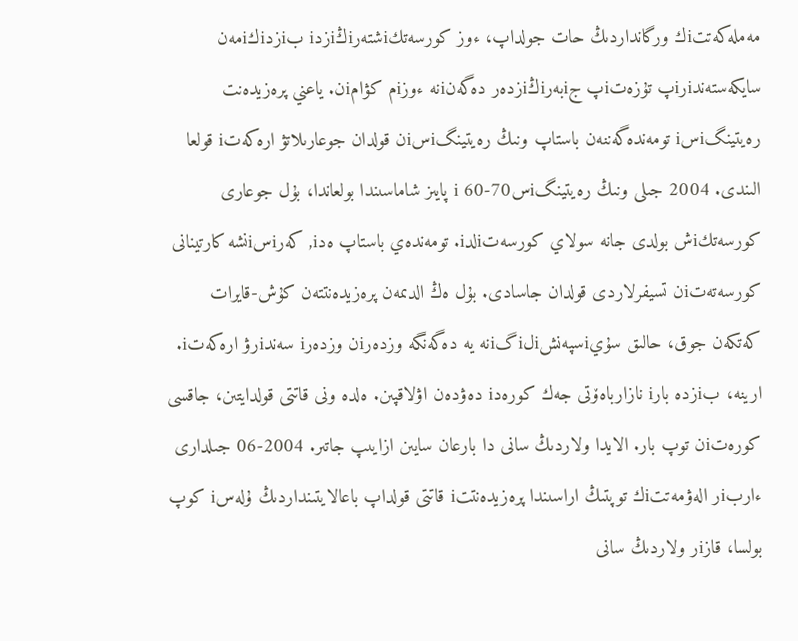مەملەكەتتiك ورگانداردىڭ حات جولداپ، ءوز كورسەتكiشتەرiڭiزدi بiزدiكiمەن سايكەستەندiرiپ تۇزەتiپ جiبەرiڭiزدەر دەگەنiنە ءوزiم كۋامiن. ياعني پرەزيدەنت رەيتينگiسi تومەندەگەننەن باستاپ ونىڭ رەيتينگiسiن قولدان جوعارىلاتۋ ارەكەتi قولعا الىندى. 2004 جىلى ونىڭ رەيتينگiسi 60-70 پايىز شاماسىندا بولعاندا، بۇل جوعارى كورسەتكiش بولدى جانە سولاي كورسەتiلدi. تومەندەي باستاپ ەدi, كەرiسiنشە كارتينانى كورسەتەتiن تسيفرلاردى قولدان جاسادى. بۇل ەڭ الدىمەن پرەزيدەنتتەن كۇش‑قايرات كەتكەن جوق، حالىق سۇيiسپەنشiلiگiنە يە دەگەنگە وزدەرiن وزدەرi سەندiرۋ ارەكەتi. ارينە، بiزدە بارi نازارباەۆتى جەك كورەدi دەۋدەن اۋلاقپىن. ەلدە ونى قاتتى قولدايتىن، جاقسى كورەتiن توپ بار. الايدا ولاردىڭ سانى دا بارعان سايىن ازايىپ جاتىر. 2004-06 جىلدارى ءاربiر الەۋمەتتiك توپتىڭ اراسىندا پرەزيدەنتتi قاتتى قولداپ باعالايتىنداردىڭ ۇلەسi كوپ بولسا، قازiر ولاردىڭ سانى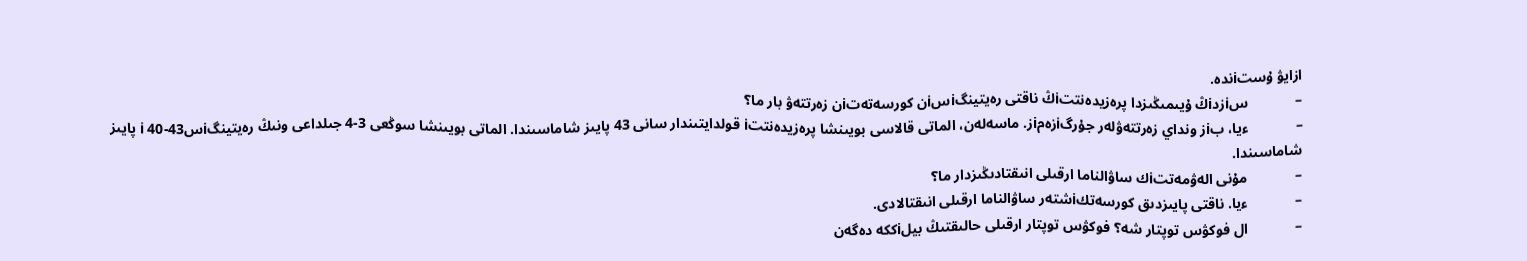ازايۋ ۇستiندە.
–             سiزدiڭ ۇيىمىڭىزدا پرەزيدەنتتiڭ ناقتى رەيتينگiسiن كورسەتەتiن زەرتتەۋ بار ما؟
–             ءيا، بiز ونداي زەرتتەۋلەر جۇرگiزەمiز. ماسەلەن، الماتى قالاسى بويىنشا پرەزيدەنتتi قولدايتىندار سانى 43 پايىز شاماسىندا. الماتى بويىنشا سوڭعى 3-4 جىلداعى ونىڭ رەيتينگiسi 40-43 پايىز شاماسىندا.
–             مۇنى الەۋمەتتiك ساۋالناما ارقىلى انىقتادىڭىزدار ما؟
–             ءيا. ناقتى پايىزدىق كورسەتكiشتەر ساۋالناما ارقىلى انىقتالادى.
–             ال فوكۋس توپتار شە؟ فوكۋس توپتار ارقىلى حالىقتىڭ بيلiككە دەگەن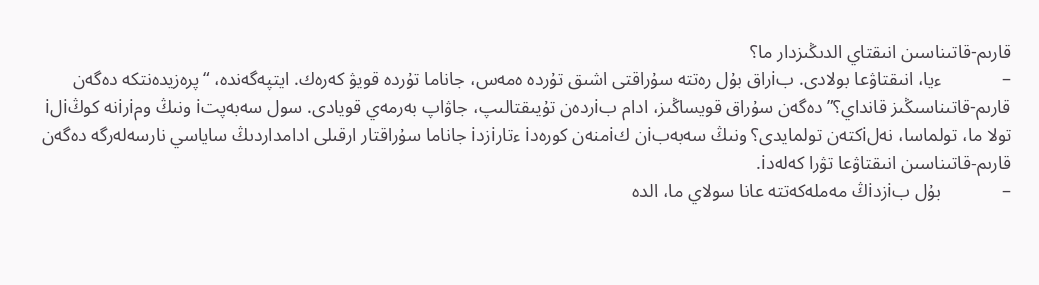قارىم‑قاتىناسىن انىقتاي الدىڭىزدار ما؟
–             ءيا، انىقتاۋعا بولادى. بiراق بۇل رەتتە سۇراقتى اشىق تۇردە ەمەس، جاناما تۇردە قويۋ كەرەك. ايتپەگەندە، “پرەزيدەنتكە دەگەن قارىم‑قاتىناسىڭىز قانداي؟” دەگەن سۇراق قويساڭىز، ادام بiردەن تۇيىقتالىپ، جاۋاپ بەرمەي قويادى. سول سەبەپتi ونىڭ ومiرiنە كوڭiلi تولا ما، تولماسا، نەلiكتەن تولمايدى؟ ونىڭ سەبەبiن كiمنەن كورەدi ءتارiزدi جاناما سۇراقتار ارقىلى ادامداردىڭ ساياسي نارسەلەرگە دەگەن   قارىم-قاتىناسىن انىقتاۋعا تۋرا كەلەدi.
–             بۇل بiزدiڭ مەملەكەتتە عانا سولاي ما، الدە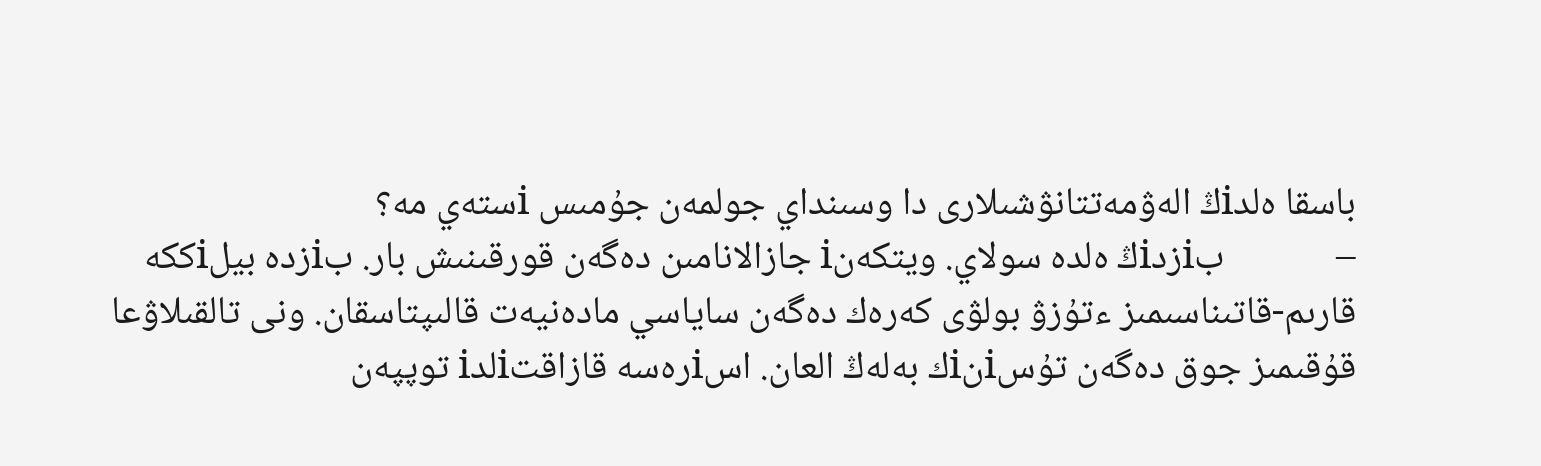باسقا ەلدiڭ الەۋمەتتانۋشىلارى دا وسىنداي جولمەن جۇمىس iستەي مە؟
–             بiزدiڭ ەلدە سولاي. ويتكەنi جازالانامىن دەگەن قورقىنىش بار. بiزدە بيلiككە قارىم‑قاتىناسىمىز ءتۇزۋ بولۋى كەرەك دەگەن ساياسي مادەنيەت قالىپتاسقان. ونى تالقىلاۋعا قۇقىمىز جوق دەگەن تۇسiنiك بەلەڭ العان. اسiرەسە قازاقتiلدi توپپەن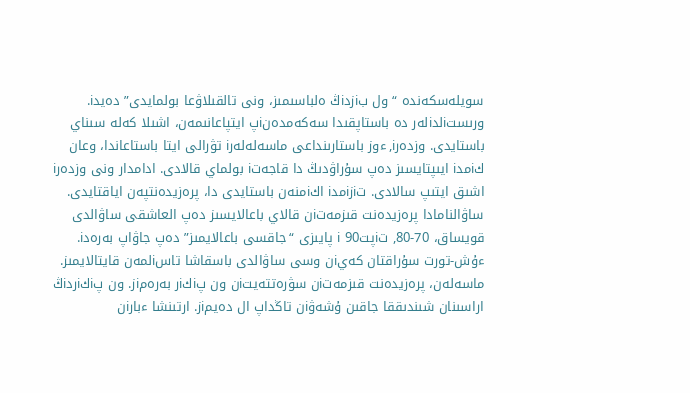سويلەسكەندە “ول بiزدiڭ ەلباسىمىز، ونى تالقىلاۋعا بولمايدى” دەيدi. ورىستiلدiلەر دە باستاپقىدا سەكەمدەنiپ ايتپاعانىمەن، اشىلا كەلە سىناي باستايدى. وزدەرi, ءوز باستارىنداعى ماسەلەلەرi تۋرالى ايتا باستاعاندا، وعان كiمدi ايىپتايسىز دەپ سۇراۋدىڭ دا قاجەتi بولماي قالادى. ادامدار ونى وزدەرi اشىق ايتىپ سالادى. تiزiمدi اكiمنەن باستايدى دا، پرەزيدەنتپەن اياقتايدى.
ساۋالنامادا پرەزيدەنت قىزمەتiن قالاي باعالايسىز دەپ العاشقى ساۋالدى قويساق، 70-80, تiپتi 90 پايىزى “جاقسى باعالايمىز” دەپ جاۋاپ بەرەدi. ءۇش‑تورت سۇراقتان كەيiن وسى ساۋالدى باسقاشا تاسiلمەن قايتالايمىز. ماسەلەن، پرەزيدەنت قىزمەتiن سۋرەتتەيتiن ون پiكiر بەرەمiز. ون پiكiردiڭ اراسىنان شىندىققا جاقىن ۇشەۋiن تاڭداپ ال دەيمiز. ارتىنشا ءبارiن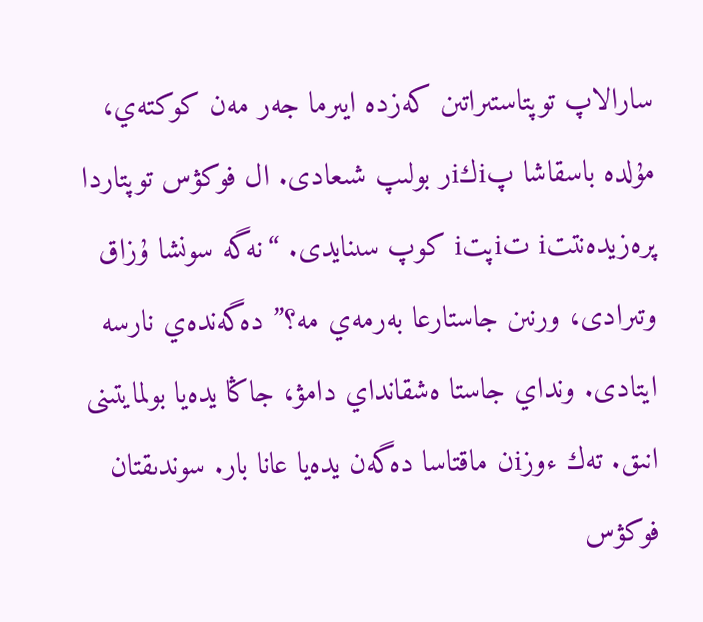سارالاپ توپتاستىراتىن كەزدە ايىرما جەر مەن كوكتەي، مۇلدە باسقاشا پiكiر بولىپ شىعادى. ال فوكۋس توپتاردا پرەزيدەنتتi تiپتi كوپ سىنايدى. “نەگە سونشا ۇزاق وتىرادى، ورنىن جاستارعا بەرمەي مە؟” دەگەندەي نارسە ايتادى. ونداي جاستا ەشقانداي دامۋ، جاڭا يدەيا بولمايتىنى انىق. تەك ءوزiن ماقتاسا دەگەن يدەيا عانا بار. سوندىقتان فوكۋس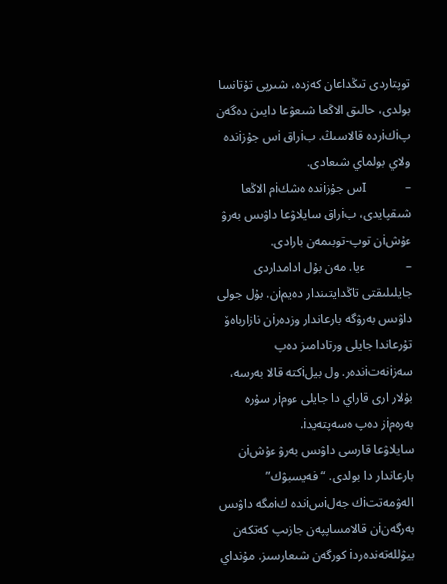توپتاردى تىڭداعان كەزدە، شىرپى تۇتانسا بولدى، حالىق الاڭعا شىعۋعا دايىن دەگەن پiكiردە قالاسىڭ. بiراق iس جۇزiندە ولاي بولماي شىعادى.
–             Iس جۇزiندە ەشكiم الاڭعا شىقپايدى، بiراق سايلاۋعا داۋىس بەرۋ ءۇشiن توپ-توبىمەن بارادى.
–             ءيا. مەن بۇل ادامداردى جايلىلىقتى تاڭدايتىندار دەيمiن. بۇل جولى داۋىس بەرۋگە بارعاندار وزدەرiن نازارباەۆ تۇرعاندا جايلى ورتادامىز دەپ سەزiنەتiندەر. ول بيلiكتە قالا بەرسە، بۇلار ارى قاراي دا جايلى ءومiر سۇرە بەرەمiز دەپ ەسەپتەيدi.
سايلاۋعا قارسى داۋىس بەرۋ ءۇشiن بارعاندار دا بولدى. “فەيسبۋك” الەۋمەتتiك جەلiسiندە كiمگە داۋىس بەرگەنiن قالامساپپەن جازىپ كەتكەن بيۋللەتەندەردi كورگەن شىعارسىز. مۇنداي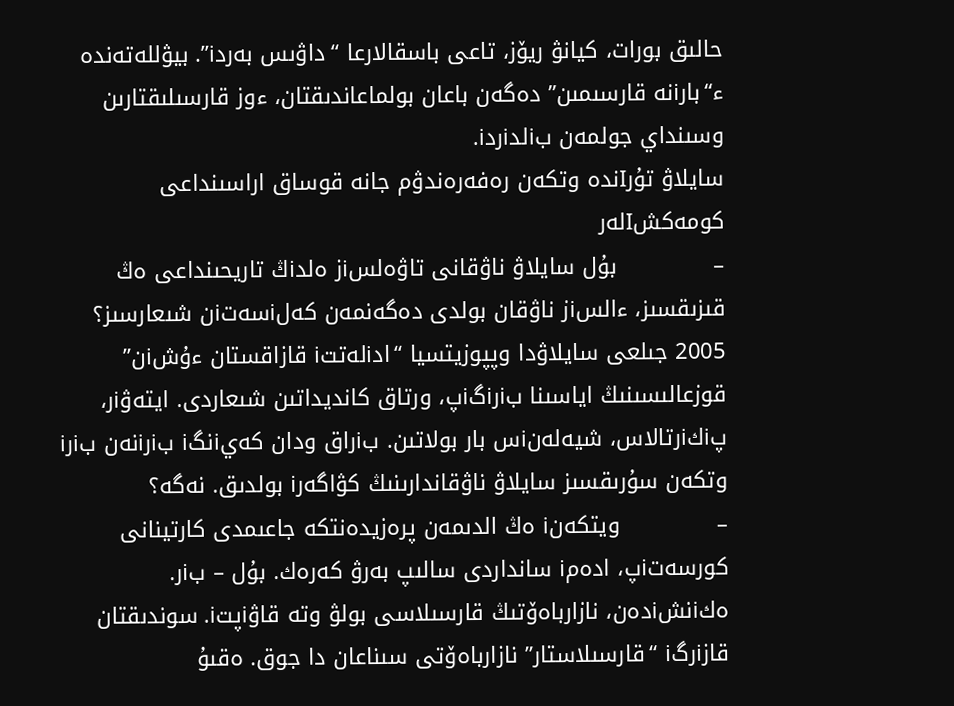حالىق بورات، كيانۋ ريۆز، تاعى باسقالارعا “داۋىس بەردi”. بيۋللەتەندە ء“بارiنە قارسىمىن” دەگەن باعان بولماعاندىقتان، ءوز قارسىلىقتارىن وسىنداي جولمەن بiلدiردi.
سايلاۋ تۇرIندە وتكەن رەفەرەندۋم جانە قوساق اراسىنداعى كومەكشIلەر
–             بۇل سايلاۋ ناۋقانى تاۋەلسiز ەلدiڭ تاريحىنداعى ەڭ قىزىقسىز، ءالسiز ناۋقان بولدى دەگەنمەن كەلiسەتiن شىعارسىز؟ 2005 جىلعى سايلاۋدا وپپوزيتسيا “ادiلەتتi قازاقستان ءۇشiن” قوزعالىسىنىڭ اياسىنا بiرiگiپ، ورتاق كانديداتىن شىعاردى. ايتەۋiر، پiكiرتالاس، شيەلەنiس بار بولاتىن. بiراق ودان كەيiنگi بiرiنەن بiرi وتكەن سۇرىقسىز سايلاۋ ناۋقاندارىنىڭ كۋاگەرi بولدىق. نەگە؟
–             ويتكەنi ەڭ الدىمەن پرەزيدەنتكە جاعىمدى كارتينانى كورسەتiپ، ادەمi سانداردى سالىپ بەرۋ كەرەك. بۇل – بiر. ەكiنشiدەن، نازارباەۆتىڭ قارسىلاسى بولۋ وتە قاۋiپتi. سوندىقتان قازiرگi “قارسىلاستار” نازارباەۆتى سىناعان دا جوق. ەقىۇ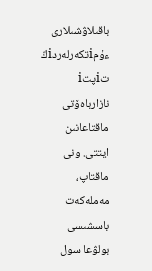باقىلاۋشىلارى ءۇمiتكەرلەردiڭ تiپتi نازارباەۆتى ماقتاعانىن ايتتى. ونى ماقتاپ، مەملەكەت باسشىسى بولۋعا سول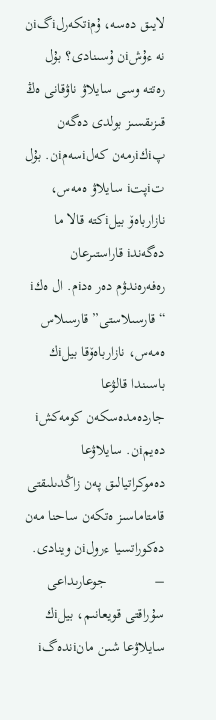لايىق دەسە، ۇمiتكەرلiگiن نە ءۇشiن ۇسىنادى؟ بۇل رەتتە وسى سايلاۋ ناۋقانى ەڭ قىزىقسىز بولدى دەگەن پiكiرمەن كەلiسەمiن. بۇل تiپتi سايلاۋ ەمەس، نازارباەۆ بيلiكتە قالا ما دەگەندi قاراستىرعان رەفەرەندۋم دەر ەدiم. ال ەكi “قارسىلاستى” قارسىلاس ەمەس، نازارباەۆقا بيلiك باسىندا قالۋعا جاردەمدەسكەن كومەكشi دەيمiن. سايلاۋعا دەموكراتيالىق پەن زاڭدىلىقتى قامتاماسىز ەتكەن ساحنا مەن دەكوراتسيا ءرولiن وينادى.
–             جوعارىداعى سۇراقتى قويعانىم، بيلiك سايلاۋعا شىن مانiندەگi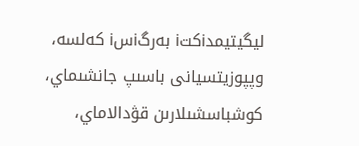ليگيتيمدiكتi بەرگiسi كەلسە، وپپوزيتسيانى باسىپ جانشىماي، كوشباسشىلارىن قۋدالاماي،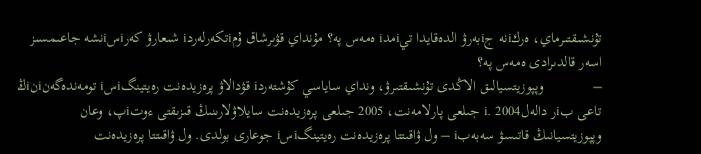تۇنشىقتىرماي، ەركiنە جiبەرۋ الدەقايدا تيiمدi ەمەس پە؟ مۇنداي قۋىرشاق ۇمiتكەرلەردi شىعارۋ كەرiسiنشە جاعىمسىز اسەر قالدىرادى ەمەس پە؟
–             وپپوزيتسيالىق الاڭدى تۇنشىقتىرۋ، ونداي ساياسي كۇشتەردi قۋدالاۋ پرەزيدەنت رەيتينگiسi تومەندەگەنiنiڭ تاعى بiر دالەلi. 2004 جىلعى پارلامەنت، 2005 جىلعى پرەزيدەنت سايلاۋلارىنىڭ قىزىقتى ءوتiپ، وعان وپپوزيتسيانىڭ قاتىسۋ سەبەبi – ول ۋاقىتتا پرەزيدەنت رەيتينگiسi جوعارى بولدى. ول ۋاقىتتا پرەزيدەنت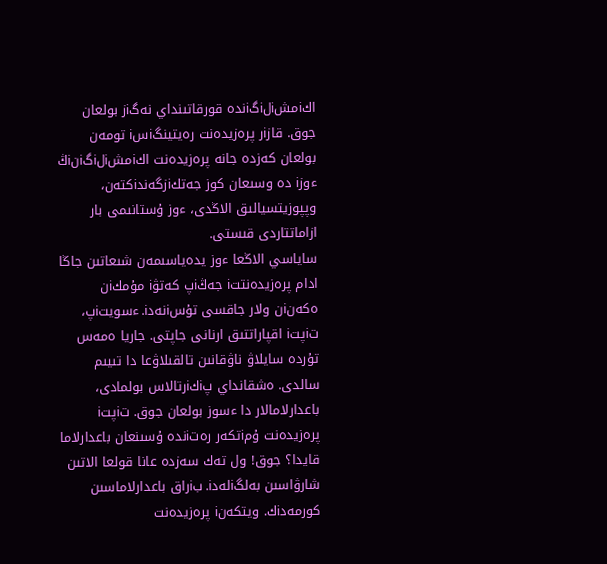اكiمشiلiگiندە قورقاتىنداي نەگiز بولعان جوق. قازiر پرەزيدەنت رەيتينگiسi تومەن بولعان كەزدە جانە پرەزيدەنت اكiمشiلiگiنiڭ ءوزi دە وسىعان كوز جەتكiزگەندiكتەن، وپپوزيتسيالىق الاڭدى، ءوز ۇستانىمى بار ازاماتتاردى قىستى.
ساياسي الاڭعا ءوز يدەياسىمەن شىعاتىن جاڭا ادام پرەزيدەنتتi جەڭiپ كەتۋi مۇمكiن ەكەنiن ولار جاقسى تۇسiنەدi. ءسويتiپ، تiپتi اقپاراتتىق ارنانى جاپتى. جاريا ەمەس تۇردە سايلاۋ ناۋقانىن تالقىلاۋعا دا تىيىم سالدى. ەشقانداي پiكiرتالاس بولمادى، باعدارلامالار دا ءسوز بولعان جوق. تiپتi پرەزيدەنت ۇمiتكەر رەتiندە ۇسىنعان باعدارلاما قايدا؟ جوق! ول تەك سەزدە عانا قولعا الاتىن شارۋاسىن بەلگiلەدi. بiراق باعدارلاماسىن كورمەدiك. ويتكەنi پرەزيدەنت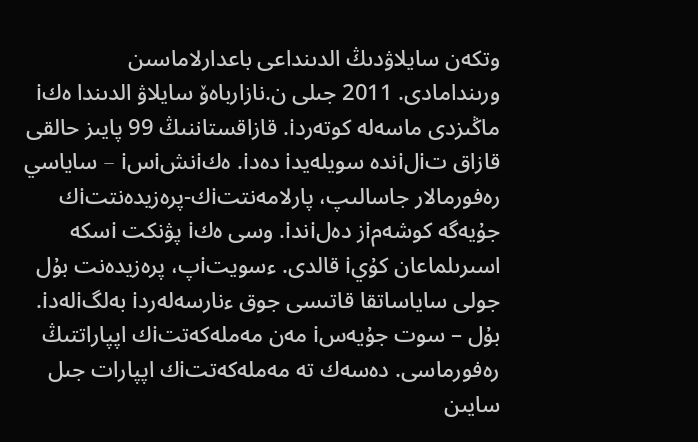وتكەن سايلاۋدىڭ الدىنداعى باعدارلاماسىن ورىندامادى. 2011 جىلى ن.نازارباەۆ سايلاۋ الدىندا ەكi ماڭىزدى ماسەلە كوتەردi. قازاقستاننىڭ 99 پايىز حالقى قازاق تiلiندە سويلەيدi دەدi. ەكiنشiسi – ساياسي رەفورمالار جاسالىپ، پارلامەنتتiك‑پرەزيدەنتتiك جۇيەگە كوشەمiز دەلiندi. وسى ەكi پۋنكت iسكە اسىرىلماعان كۇيi قالدى. ءسويتiپ، پرەزيدەنت بۇل جولى ساياساتقا قاتىسى جوق ءنارسەلەردi بەلگiلەدi. بۇل – سوت جۇيەسi مەن مەملەكەتتiك اپپاراتتىڭ رەفورماسى. دەسەك تە مەملەكەتتiك اپپارات جىل سايىن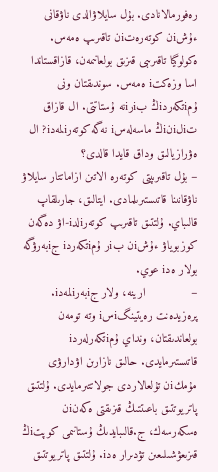رەفورمالانادى. بۇل سايلاۋالدى ناۋقانى ءۇشiن كوتەرەتiن تاقىرىپ ەمەس.
ەكولوگيا تاقىرىبى قىزىق بولعانىمەن، قازاقستاندا اسا وزەكتi ەمەس. سوندىقتان ونى ۇمiتكەردiڭ بiرiنە ۇستاتتى. ال قازاق تiلiنiڭ ماسەلەسi نەگە كوتەرiلمەدi? ال ەۋرازيالىق وداق قايدا قالدى؟
– بۇل تاقىرىپتى كوتەرە الاتىن ازاماتتار سايلاۋ ناۋقانىنا قاتىستىرىلمادى. ايتالىق، جارىلقاپ قالىباي. ۇلتتىق تاقىرىپ كوتەرiلدi‑اۋ دەگەن كوزبوياۋ ءۇشiن بiر ۇمiتكەردi جiبەرۋگە بولار ەدi عوي.
–             ارينە، ولار جiبەرiلمەدi. پرەزيدەنت رەيتينگiسi وتە تومەن بولعاندىقتان، ونداي ۇمiتكەرلەردi قاتىستىرمايدى. حالىق نازارىن اۋدارۋى مۇمكiن تۇلعالاردى جولاتتىرمايدى. ۇلتتىق پاتريوتتىق باعىتتىڭ قىزىقتى ەكەنiن ەسكەرسەك، ج.قالىبايدىڭ ۇستانىمى كوپتiڭ قىزىعۋشىلىعىن تۋدىرار ەدi. ۇلتتىق پاتريوتتىق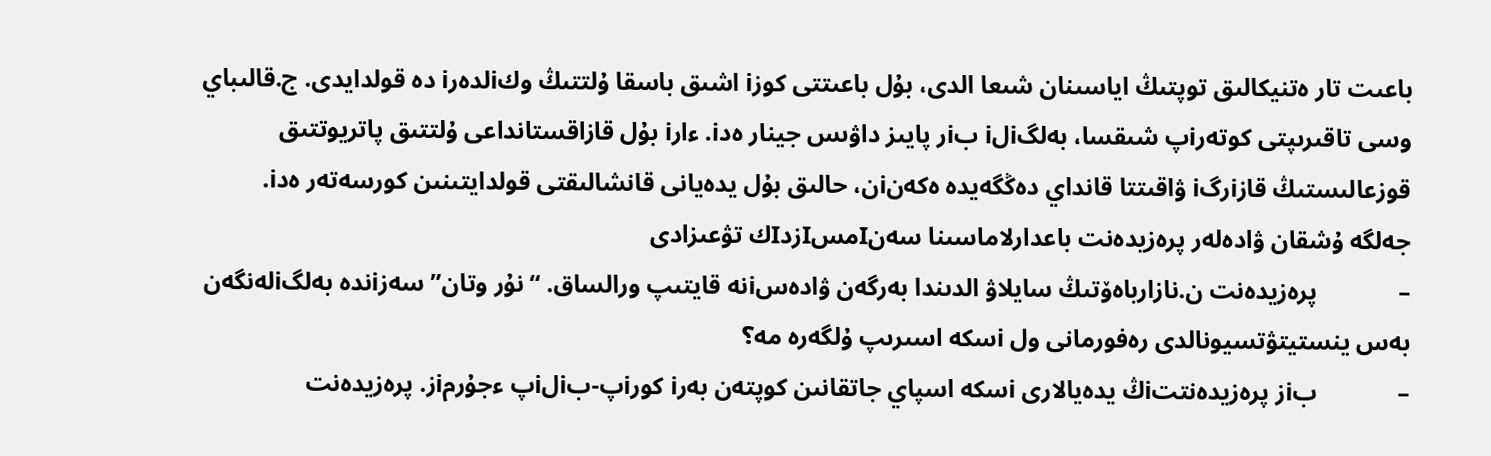باعىت تار ەتنيكالىق توپتىڭ اياسىنان شىعا الدى، بۇل باعىتتى كوزi اشىق باسقا ۇلتتىڭ وكiلدەرi دە قولدايدى. ج.قالىباي وسى تاقىرىپتى كوتەرiپ شىقسا، بەلگiلi بiر پايىز داۋىس جينار ەدi. ءارi بۇل قازاقستانداعى ۇلتتىق پاتريوتتىق قوزعالىستىڭ قازiرگi ۋاقىتتا قانداي دەڭگەيدە ەكەنiن، حالىق بۇل يدەيانى قانشالىقتى قولدايتىنىن كورسەتەر ەدi.
جەلگە ۇشقان ۋادەلەر پرەزيدەنت باعدارلاماسىنا سەنIمسIزدIك تۋعىزادى
–             پرەزيدەنت ن.نازارباەۆتىڭ سايلاۋ الدىندا بەرگەن ۋادەسiنە قايتىپ ورالساق. “نۇر وتان” سەزiندە بەلگiلەنگەن بەس ينستيتۋتسيونالدى رەفورمانى ول iسكە اسىرىپ ۇلگەرە مە؟
–             بiز پرەزيدەنتتiڭ يدەيالارى iسكە اسپاي جاتقانىن كوپتەن بەرi كورiپ‑بiلiپ ءجۇرمiز. پرەزيدەنت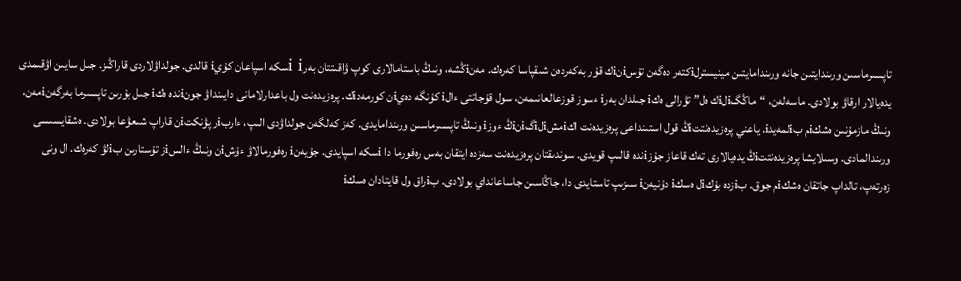تاپسىرماسىن ورىندايتىن جانە ورىندامايتىن مينيسترلiكتەر دەگەن تۇسiنiك قۇر بەكەردەن شىقپاسا كەرەك. مەنiڭشە، ونىڭ باستامالارى كوپ ۋاقىتتان بەرi iسكە اسپاعان كۇيi قالدى. جولداۋلاردى قاراڭىز. جىل سايىن اۋقىمدى يدەيالار ارقاۋ بولادى. ماسەلەن، “ماڭگiلiك ەل” تۋرالى ەكi جىلدان بەرi ءسوز قوزعالعانىمەن، سول قۇجاتتى ءالi كۇنگە دەيiن كورمەدiك. پرەزيدەنت ول باعدارلامانى دايىنداۋ جونiندە ەكi جىل بۇرىن تاپسىرما بەرگەنiمەن، ونىڭ مازمۇنىن ەشكiم بiلمەيدi. ياعني پرەزيدەنتتiڭ قول استىنداعى پرەزيدەنت اكiمشiلiگiنiڭ ءوزi ونىڭ تاپسىرماسىن ورىندامايدى. كەز كەلگەن جولداۋدى الىپ، ءاربiر پۋنكتiن قاراپ شىعۋعا بولادى. ەشقايسىسى ورىندالمادى. وسىلايشا پرەزيدەنتتiڭ يدەيالارى تەك قاعاز جۇزiندە قالىپ قويدى. سوندىقتان پرەزيدەنت سەزدە ايتقان بەس رەفورما دا iسكە اسپايدى. جۇيەنi رەفورمالاۋ ءۇشiن ونىڭ ءالسiز تۇستارىن بiلۋ كەرەك. ال ونى زەرتەپ، تالداپ جاتقان ەشكiم جوق. بiزدە بۇكiل ەسكi دۇنيەنi سىزىپ تاستايدى دا، جاڭاسىن جاساعانداي بولادى. بiراق ول قايتادان ەسكi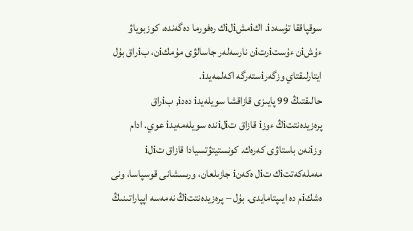سوقپاققا تۇسەدi. اكiمشiلiك رەفورما دەگەندە، كوزبوياۋ ءۇشiن ءۇستiرتiن نارسەلەر جاسالۋى مۇمكiن، بiراق بۇل ايتارلىقتاي وزگەرiستەرگە اكەلمەيدi.
حالىقتىڭ 99 پايىزى قازاقشا سويلەيدi دەدi, بiراق پرەزيدەنتتiڭ ءوزi قازاق تiلiندە سويلەمەيدi عوي. ادام وزiنەن باستاۋى كەرەك. كونستيتۋتسيادا قازاق تiلi مەملەكەتتiك تiل ەكەنi جازىلعان، ورىسشانى قوسپاسا، ونى ەشكiم دە ايىپتامايدى. بۇل – پرەزيدەنتتiڭ نەمەسە اپپاراتىنىڭ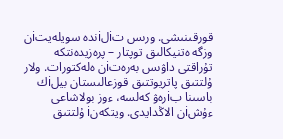قورقىنىشى. ورىس تiلiندە سويلەيتiن وزگە ەتنيكالىق توپتار – پرەزيدەنتكە تۇراقتى داۋىس بەرەتiن ەلەكتورات. ولار ۇلتتىق پاتريوتتىق قوزعالىستان بيلiك باسىنا بiرەۋ كەلسە، ءوز بولاشاعى ءۇشiن الاڭدايدى. ويتكەنi ۇلتتىق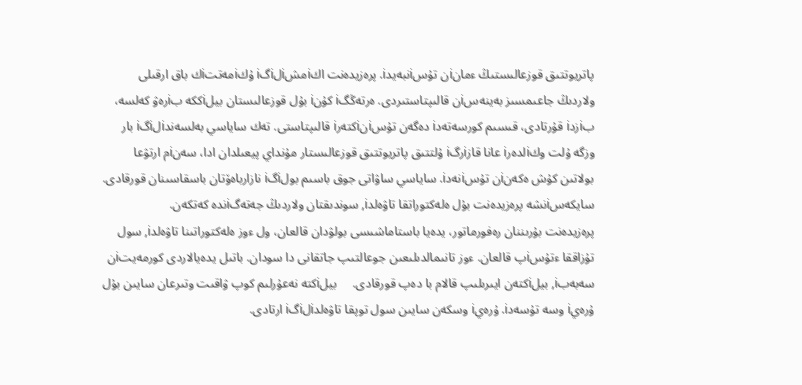پاتريوتتىق قوزعالىستىڭ ءمانiن تۇسiنبەيدi. پرەزيدەنت اكiمشiلiگi ۇكiمەتتiك باق ارقىلى ولاردىڭ جاعىمسىز بەينەسiن قالىپتاستىردى. ەرتەڭگi كۇنi بۇل قوزعالىستان بيلiككە بiرەۋ كەلسە، بiزدi قۇرتادى، قىسىم كورسەتەدi دەگەن تۇسiنiكتەرi قالىپتاستى. تەك ساياسي بەلسەندiلiگi بار وزگە ۇلت وكiلدەرi عانا قازiرگi ۇلتتىق پاتريوتتىق قوزعالىستار مۇنداي پيعىلدان ادا، سەنiم ارتۋعا بولاتىن كۇش ەكەنiن تۇسiنەدi. ساياسي ساۋاتى جوق باسىم بولiگi نازارباەۆتان باسقاسىنان قورقادى. سايكەسiنشە پرەزيدەنت بۇل ەلەكتوراتقا تاۋەلدi, سوندىقتان ولاردىڭ جەتەگiندە كەتكەن.
پرەزيدەنت بۇرىننان رەفورماتور، يدەيا باستاماشىسى بولۋدان قالعان، ول ءوز ەلەكتوراتىنا تاۋەلدi, سول تۇزاققا ءتۇسiپ قالعان. ءوز تانىمالدىلىعىن جوعالتىپ جاتقانى دا سودان. باتىل يدەيالاردى كورمەيتiن سەبەبi, بيلiكتەن ايىرىلىپ قالام با دەپ قورقادى.     بيلiكتە نەعۇرلىم كوپ ۋاقىت وتىرعان سايىن بۇل ۇرەيi وسە تۇسەدi. ۇرەيi وسكەن سايىن سول توپقا تاۋەلدiلiگi ارتادى.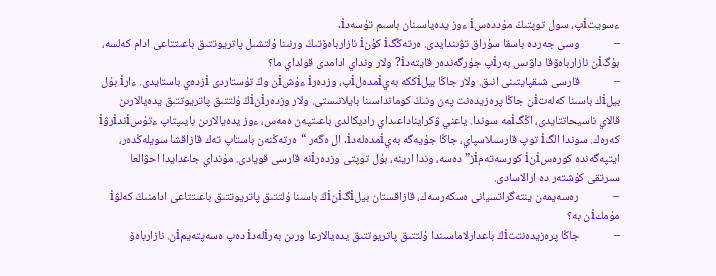ءسويتiپ، سول توپتىڭ مۇددەسi ءوز يدەياسىنان باسىم تۇسەدi.
–             وسى جەردە باسقا سۇراق تۋىندايدى. ەرتەڭگi كۇنi نازارباەۆتىڭ ورنىنا ۇلتشىل پاتريوتتىق باعىتتاعى ادام كەلسە، بۇگiن نازارباەۆقا داۋىس بەرiپ جۇرگەندەر قايتەدi? ولار ونداي ادامدى قولداي ما؟
–             قارسى شىقپايتىنى انىق. ولار جاڭا بيلiككە بەيiمدەلiپ، وزدەرi ءۇشiن وڭ تۇستاردى iزدەي باستايدى. ءارi بۇل بيلiك باسىنا كەلەتiن جاڭا پرەزيدەنت پەن ونىڭ كومانداسىنا بايلانىستى. ولار وزدەرiنiڭ ۇلتتىق پاتريوتتىق يدەيالارىن قالاي ناسيحاتتايدى، اڭگiمە سوندا. ياعني ۋكرايناداعىداي راديكالدى باعىتپەن ەمەس، ءوز يدەيالارىن بايىپتاپ ءتۇسiندiرۋi كەرەك. سوندا الگi توپ قارسىلاسپاي، جاڭا جۇيەگە بەيiمدەلەدi. ال ەگەر “ەرتەڭنەن باستاپ تەك قازاقشا سويلەڭدەر، ايتپەگەندە كورەسiنi كورسەتەمiز” دەسە، وندا ارينە، بۇل توپتى وزدەرiنە قارسى قويادى. مۇنداي جاعدايدا احۋالعا سىرتقى كۇشتەر دە ارالاسادى.
–             رەسەيمەن ينتەگراتسيانى ەسكەرسەك، قازاقستان بيلiگiنiڭ باسىنا ۇلتتىق پاتريوتتىق باعىتتاعى ادامنىڭ كەلۋi مۇمكiن بە؟
–             جاڭا پرەزيدەنتتiڭ باعدارلاماسىندا ۇلتتىق پاتريوتتىق يدەيالارعا ورىن بەرiلەدi دەپ ەسەپتەيمiن. نازارباەۆ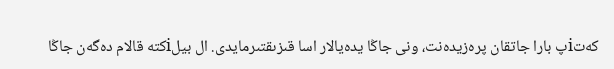كەتiپ بارا جاتقان پرەزيدەنت، ونى جاڭا يدەيالار اسا قىزىقتىرمايدى. ال بيلiكتە قالام دەگەن جاڭا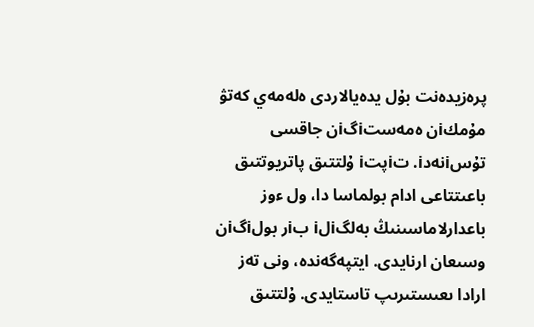پرەزيدەنت بۇل يدەيالاردى ەلەمەي كەتۋ مۇمكiن ەمەستiگiن جاقسى تۇسiنەدi. تiپتi ۇلتتىق پاتريوتتىق باعىتتاعى ادام بولماسا دا، ول ءوز باعدارلاماسىنىڭ بەلگiلi بiر بولiگiن وسىعان ارنايدى. ايتپەگەندە، ونى تەز ارادا ىعىستىرىپ تاستايدى. ۇلتتىق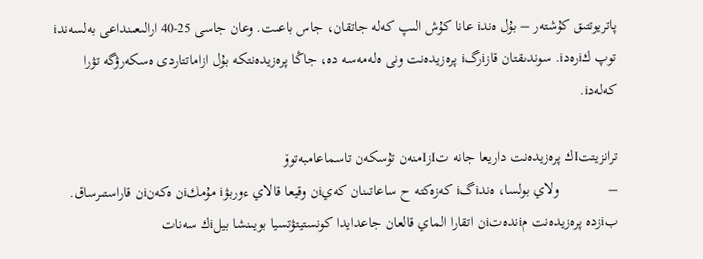پاتريوتتىق كۇشتەر – بۇل ەندi عانا كۇش الىپ كەلە جاتقان، جاس باعىت. وعان جاسى 25-40 ارالىعىنداعى بەلسەندi توپ كiرەدi. سوندىقتان قازiرگi پرەزيدەنت ونى ەلەمەسە دە، جاڭا پرەزيدەنتكە بۇل ازاماتتاردى ەسكەرۋگە تۋرا كەلەدi.

ترانزيتتIك پرەزيدەنت داريعا جانە تIزIمنەن تۇسكەن تاسماعامبەتوۆ
–             ولاي بولسا، ەندiگi كەزەكتە ح ساعاتىنان كەيiن وقيعا قالاي ءوربۋi مۇمكiن ەكەنiن قاراستىرساق. بiزدە پرەزيدەنت مiندەتiن اتقارا الماي قالعان جاعدايدا كونستيتۋتسيا بويىنشا بيلiك سەنات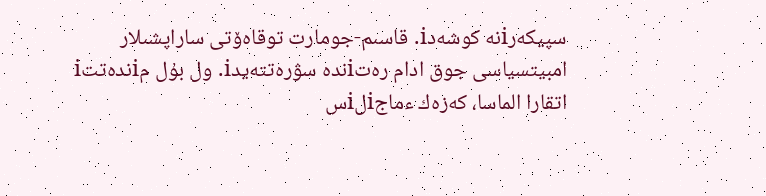سپيكەرiنە كوشەدi. قاسىم-جومارت توقاەۆتى ساراپشىلار امبيتسياسى جوق ادام رەتiندە سۋرەتتەيدi. ول بۇل مiندەتتi اتقارا الماسا، كەزەك ءماجiلiس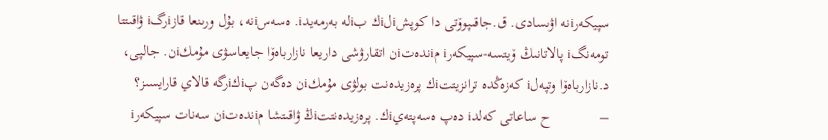سپيكەرiنە اۋىسادى. ق.جاقىپوۆتى دا كوپشiلiك بiلە بەرمەيدi. ەسەسiنە، بۇل ورىنعا قازiرگi ۋاقىتتا تومەنگi پالاتانىڭ ۆيتسە-سپيكەرi مiندەتiن اتقارۋشى داريعا نازارباەۆا جايعاسۋى مۇمكiن. جالپى، د.نازارباەۆا وتپەلi كەزەڭدە ترانزيتتiك پرەزيدەنت بولۋى مۇمكiن دەگەن پiكiرگە قالاي قارايسىز؟
–             ح ساعاتى كەلدi دەپ ەسەپتەيiك. پرەزيدەنتتiڭ ۋاقىتشا مiندەتiن سەنات سپيكەرi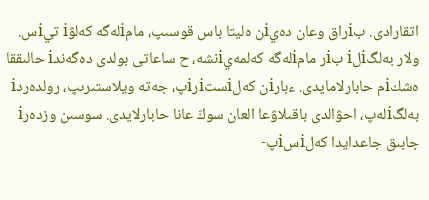اتقارادى. بiراق وعان دەيiن ەليتا باس قوسىپ، مامiلەگە كەلۋi تيiس. ولار بەلگiلi بiر مامiلەگە كەلمەيiنشە، ح ساعاتى بولدى دەگەندi حالىققا ەشكiم حابارلامايدى. ءبارiن كەلiستiرiپ، جەتە ويلاستىرىپ، رولدەردi بەلگiلەپ، احۋالدى باقىلاۋعا العان سوڭ عانا حابارلايدى. سوسىن وزدەرi جابىق جاعدايدا كەلiسiپ-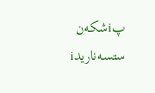پiشكەن ستسەناريدi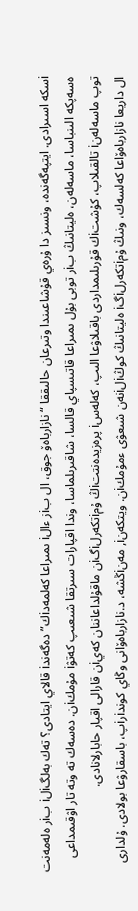iسكە اسىرادى. ايتپەگەندە، ونسىز دا ۇرەي قۇشاعىندا وتىرعان حالىققا “نازارباەۆ جوق، ال بiز ءالi ىمىراعا كەلمەدiك” دەگەندi قالاي ايتادى؟ تەك بەلگiلi بiر ەلەمەنت ەسەپكە الىنباسا، ماسەلەن، ەليتانىڭ بiر توبى بۇل ىمىراعا قاتىسپاي قالسا، شاقىرىلماسا، وندا اقپارات سىرتقا شىعىپ كەتۋi مۇمكiن. دەسەك تە وتە تار اۋقىمداعى توپ ماسەلەنi تالقىلاپ، كۇشتiك قۇرىلىمداردى باقىلاۋعا الىپ، كەلەسi پرەزيدەنتتiڭ ۇمiتكەرلiگiن ماقۇلداعاننان كەيiن قارالى اقپار حابارلانادى.
ال داريعا نازارباەۆاعا كەلسەك، ونىڭ ۇمiتكەرلiگi ەليتانىڭ كوڭiلiنەن شىعۋى ءمۇمكiن. ويتكەنi, مەنiڭشە، د.نازارباەۆانى وڭاي كوندiرiپ، باسقارۋعا بولادى. ۇلدارى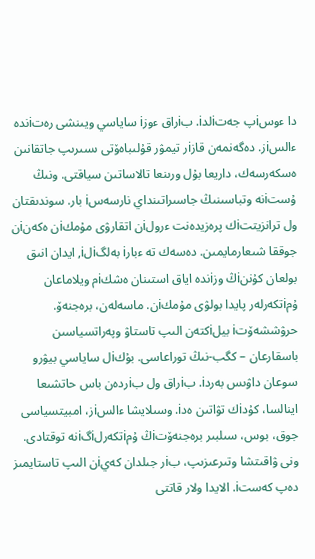دا ءوسiپ جەتiلدi. بiراق ءوزi ساياسي ويىنشى رەتiندە ءالسiز. دەگەنمەن قازiر تيمۋر قۇلىباەۆتى ىسىرىپ جاتقانىن ەسكەرسەك، داريعا بۇل ورىنعا تالاساتىن سياقتى. ونىڭ ۇستiنە وتباسىنىڭ جاسىراتىنداي نارسەسi بار. سوندىقتان ول ترانزيتتiك پرەزيدەنت ءرولiن اتقارۋى مۇمكiن ەكەنiن جوققا شىعارمايمىن. دەسەك تە ءبارi بەلگiلi, ايدان انىق بولعان كۇننiڭ وزiندە اياق استىنان ەشكiم ويلاماعان ۇمiتكەرلەر پايدا بولۋى مۇمكiن. ماسەلەن، برەجنەۆ. حرۋششەۆتi بيلiكتەن الىپ تاستاۋ وپەراتسياسىن باسقارعان – كگب-نىڭ توراعاسى. بۇكiل ساياسي بيۋرو سوعان داۋىس بەردi. بiراق ول بiردەن باس حاتشىعا اينالسا، كۇدiك تۋاتىن ەدi. وسىلايشا ءالسiز، امبيتسياسى جوق، بوس، سىلبىر برەجنەۆتiڭ ۇمiتكەرلiگiنە توقتادى. ونى ۋاقىتشا وتىرعىزىپ، بiر جىلدان كەيiن الىپ تاستايمىز دەپ كەستi. الايدا ولار قاتتى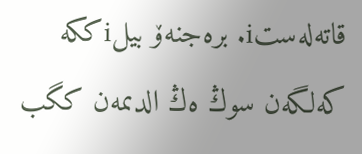قاتەلەستi. برەجنەۆ بيلiككە كەلگەن سوڭ ەڭ الدىمەن كگب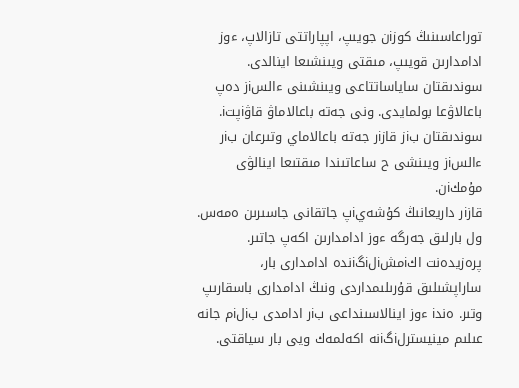توراعاسىنىڭ كوزiن جويىپ، اپپاراتتى تازالاپ، ءوز ادامدارىن قويىپ، مىقتى ويىنشىعا اينالدى. سوندىقتان ساياساتتاعى ويىنشىنى ءالسiز دەپ باعالاۋعا بولمايدى. ونى جەتە باعالاماۋ قاۋiپتi. سوندىقتان بiز قازiر جەتە باعالاماي وتىرعان بiر ءالسiز ويىنشى ح ساعاتىندا مىقتىعا اينالۋى مۇمكiن.
قازiر داريعانىڭ كۇشەيiپ جاتقانى جاسىرىن ەمەس. ول بارلىق جەرگە ءوز ادامدارىن اكەپ جاتىر. پرەزيدەنت اكiمشiلiگiندە ادامدارى بار، ساراپشىلىق قۇرىلىمداردى ونىڭ ادامدارى باسقارىپ وتىر. ەندi ءوز اينالاسىنداعى بiر ادامدى بiلiم جانە عىلىم مينيسترلiگiنە اكەلمەك ويى بار سياقتى.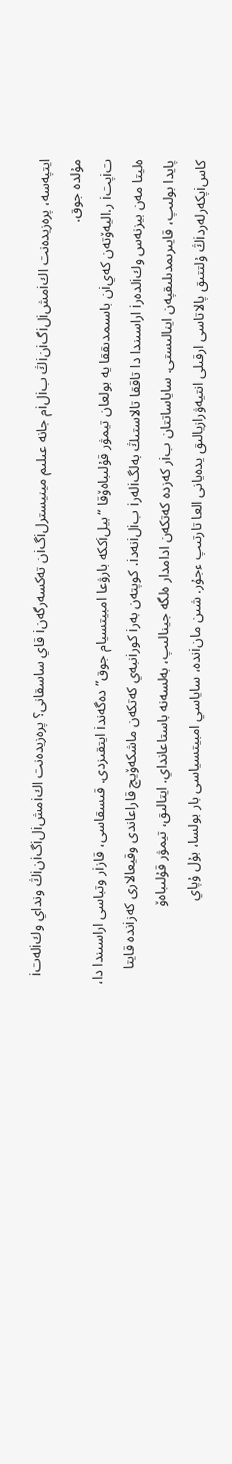ايتپەسە، پرەزيدەنت اكiمشiلiگiنiڭ بiلiم جانە عىلىم مينيسترلiگiن تەكسەرگەنi قاي ساسقانى؟ پرەزيدەنت اكiمشiلiگiنiڭ ونداي وكiلەتi مۇلدە جوق.
تiپتi ر.اليەۆتەن كەيiن باسىمدىققا يە بولعان تيمۋر قۇلىباەۆقا “بيلiككە بارۋعا امبيتسيام جوق” دەگەندi ايتقىزدى. قىسقاسى، قازiر وتباسى اراسىندا دا، ەليتا مەن بيزنەس وكiلدەرi اراسىندا دا تاققا تالاستىڭ بەلگiلەرi بiلiنەدi. كوپتەن بەرi كورiنبەي كەتكەن ماشكەۆيچ قاراعاندى وقيعالارى كەزiندە قايتا پايدا بولىپ، قايىرىمدىلىقپەن اينالىستى. ساياساتتان بiر كەزدە كەتكەن ادامدار ەلگە جينالىپ، بەلسەنە باستاعانداي. ايتالىق، تيمۋر قۇلىباەۆ كاسiپكەرلەردiڭ ۇلتتىق پالاتاسى ارقىلى انتيەۋرازيالىق يدەيانى العا تارتىپ ءجۇر. شىن مانiندە، ساياسي امبيتسياسى بار بولسا، بۇل ۇپاي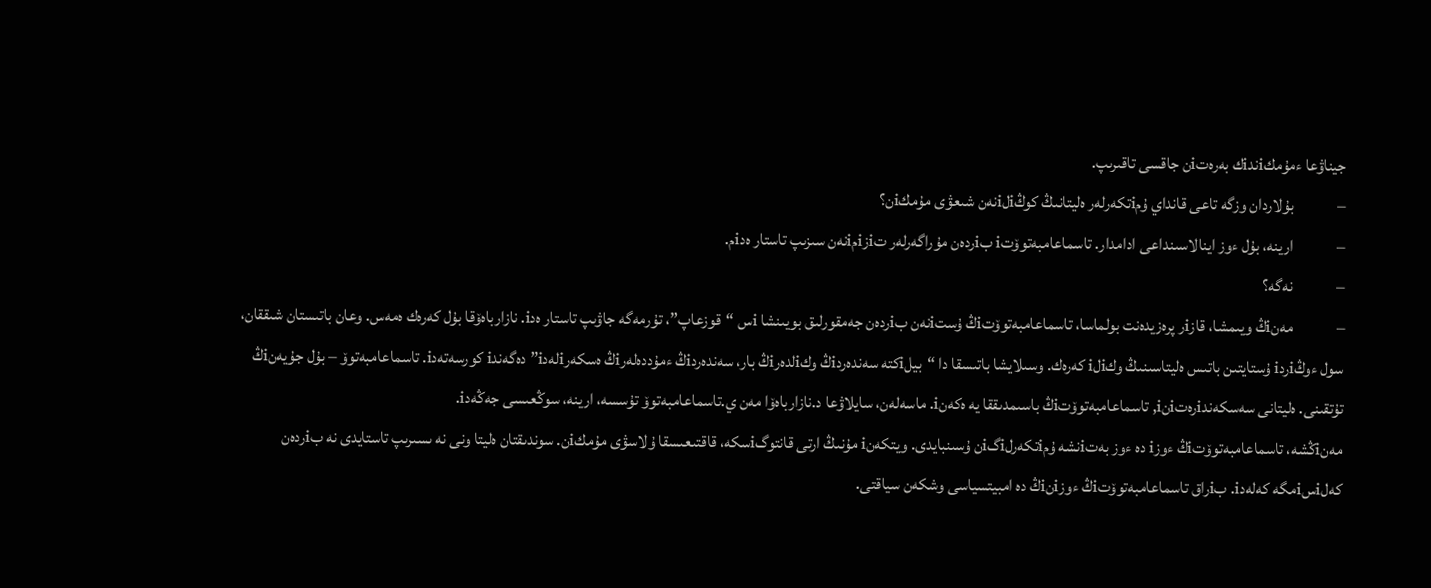جيناۋعا ءمۇمكiندiك بەرەتiن جاقسى تاقىرىپ.
–             بۇلاردان وزگە تاعى قانداي ۇمiتكەرلەر ەليتانىڭ كوڭiلiنەن شىعۋى مۇمكiن؟
–             ارينە، بۇل ءوز اينالاسىنداعى ادامدار. تاسماعامبەتوۆتi بiردەن مۇراگەرلەر تiزiمiنەن سىزىپ تاستار ەدiم.
–             نەگە؟
–             مەنiڭ ويىمشا، قازiر پرەزيدەنت بولماسا، تاسماعامبەتوۆتiڭ ۇستiنەن بiردەن جەمقورلىق بويىنشا iس “قوزعاپ”، تۇرمەگە جاۋىپ تاستار ەدi. نازارباەۆقا بۇل كەرەك ەمەس. وعان باتىستان شىققان، سول ءوڭiردi ۇستايتىن باتىس ەليتاسىنىڭ وكiلi كەرەك. وسىلايشا باتىسقا دا “بيلiكتە سەندەردiڭ وكiلدەرiڭ بار، سەندەردiڭ ءمۇددەلەرiڭ ەسكەرiلەدi” دەگەندi كورسەتەدi. تاسماعامبەتوۆ – بۇل جۇيەنiڭ تۇتقىنى. ەليتانى سەسكەندiرەتiنi, تاسماعامبەتوۆتiڭ باسىمدىققا يە ەكەنi. ماسەلەن، سايلاۋعا د.نازارباەۆا مەن ي.تاسماعامبەتوۆ تۇسسە، ارينە، سوڭعىسى جەڭەدi.
مەنiڭشە، تاسماعامبەتوۆتiڭ ءوزi دە ءوز بەتiنشە ۇمiتكەرلiگiن ۇسىنبايدى. ويتكەنi مۇنىڭ ارتى قانتوگiسكە، قاقتىعىسقا ۇلاسۋى مۇمكiن. سوندىقتان ەليتا ونى نە ىسىرىپ تاستايدى نە بiردەن كەلiسiمگە كەلەدi. بiراق تاسماعامبەتوۆتiڭ ءوزiنiڭ دە امبيتسياسى وشكەن سياقتى.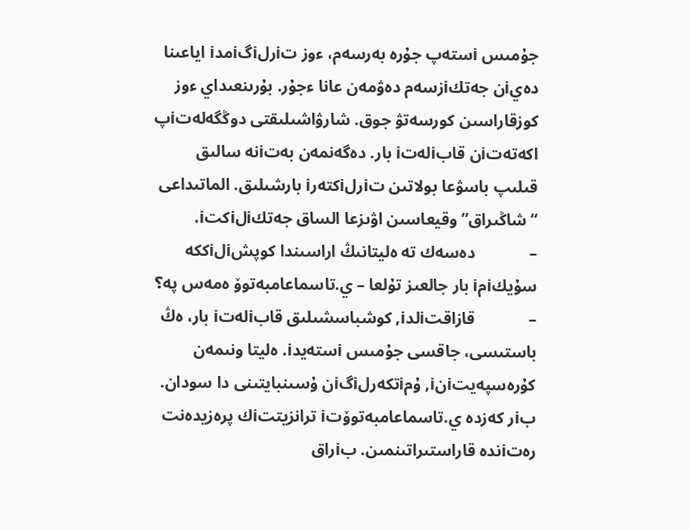جۇمىس iستەپ جۇرە بەرسەم، ءوز تiرلiگiمدi اياعىنا دەيiن جەتكiزسەم دەۋمەن عانا ءجۇر. بۇرىنعىداي ءوز كوزقاراسىن كورسەتۋ جوق. شارۋاشىلىقتى دوڭگەلەتiپ اكەتەتiن قابiلەتi بار. دەگەنمەن بەتiنە سالىق قىلىپ باسۋعا بولاتىن تiرلiكتەرi بارشىلىق. الماتىداعى “شاڭىراق” وقيعاسىن اۋىزعا الساق جەتكiلiكتi.
–             دەسەك تە ەليتانىڭ اراسىندا كوپشiلiككە سۇيكiمi بار جالعىز تۇلعا – ي.تاسماعامبەتوۆ ەمەس پە؟
–             قازاقتiلدi, كوشباسشىلىق قابiلەتi بار، ەڭ باستىسى، جاقسى جۇمىس iستەيدi. ەليتا ونىمەن كۇرەسپەيتiنi, ۇمiتكەرلiگiن ۇسىنبايتىنى دا سودان. بiر كەزدە ي.تاسماعامبەتوۆتi ترانزيتتiك پرەزيدەنت رەتiندە قاراستىراتىنمىن. بiراق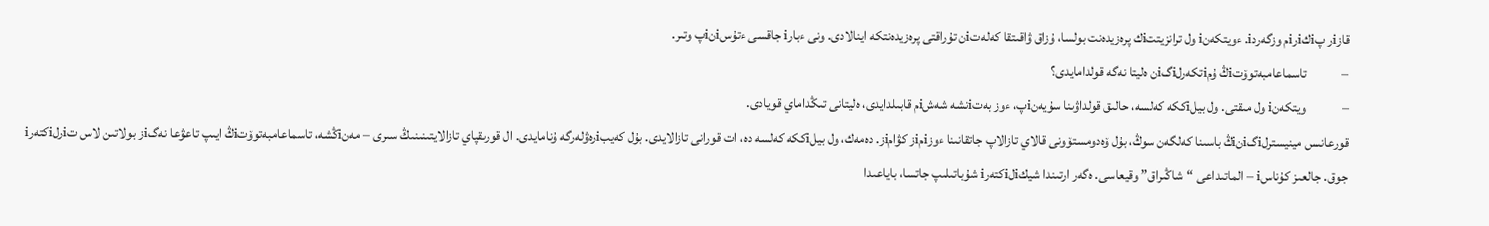قازiر پiكiرiم وزگەردi. ءويتكەنi ول ترانزيتتiك پرەزيدەنت بولسا، ۇزاق ۋاقىتقا كەلەتiن تۇراقتى پرەزيدەنتكە اينالادى. ونى ءبارi جاقسى ءتۇسiنiپ وتىر.
–             تاسماعامبەتوۆتiڭ ۇمiتكەرلiگiن ەليتا نەگە قولدامايدى؟
–             ويتكەنi ول مىقتى. ول بيلiككە كەلسە، حالىق قولداۋىنا سۇيەنiپ، ءوز بەتiنشە شەشiم قابىلدايدى، ەليتانى تىڭداماي قويادى.
قورعانىس مينيسترلiگiنiڭ باسىنا كەلگەن سوڭ، بۇل ۆەدومستۆونى قالاي تازالاپ جاتقانىنا ءوزiمiز كۋامiز. دەمەك، ول بيلiككە كەلسە دە، ات قورانى تازالايدى. بۇل كەيبiرەۋلەرگە ۇنامايدى. ال قورىقپاي تازالايتىنىنىڭ سىرى – مەنiڭشە، تاسماعامبەتوۆتiڭ ايىپ تاعۋعا نەگiز بولاتىن لاس تiرلiكتەرi جوق. جالعىز كۇناسi – الماتىداعى “شاڭىراق” وقيعاسى. ەگەر ارتىندا شيكiلiكتەرi شۇباتىلىپ جاتسا، باياعىدا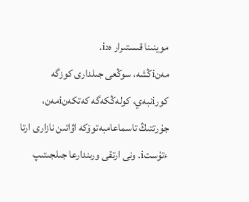موينىنا قىستىرار ەدi.
مەنiڭشە، سوڭعى جىلدارى كوزگە كورiنبەي، كولەڭكەگە كەتكەنiمەن، جۇرتتىڭ تاسماعامبەتوۆكە اۋاتىن نازارى ارتا ءتۇستi. ونى ارتقى ورىندارعا جىلجىتىپ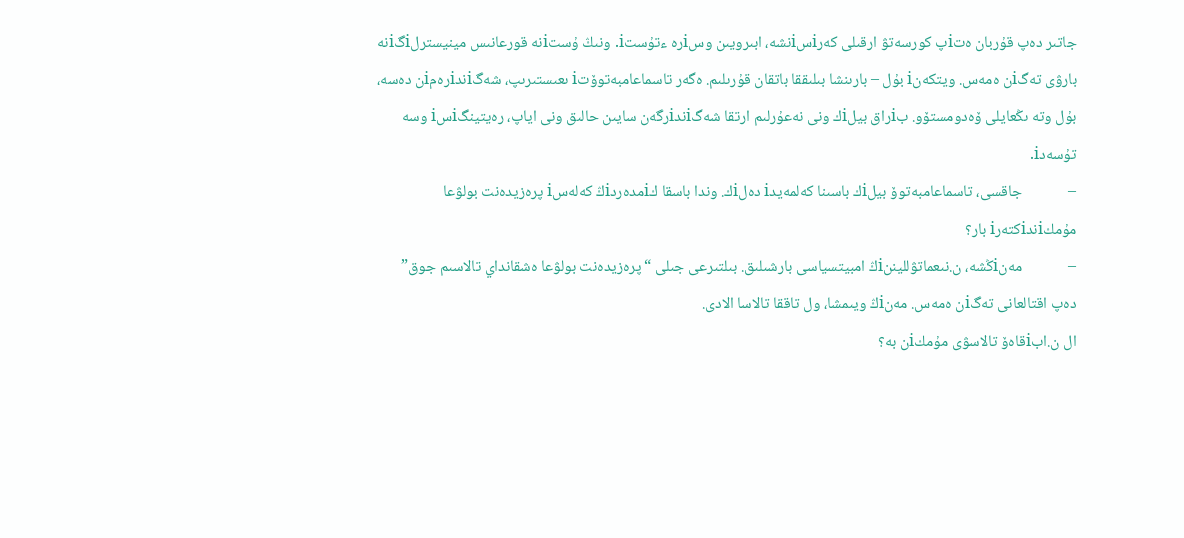جاتىر دەپ قۇربان ەتiپ كورسەتۋ ارقىلى كەرiسiنشە، ابىرويىن وسiرە ءتۇستi. ونىڭ ۇستiنە قورعانىس مينيسترلiگiنە بارۋى تەگiن ەمەس. ويتكەنi بۇل – بارىنشا بىلىققا باتقان قۇرىلىم. ەگەر تاسماعامبەتوۆتi ىعىستىرىپ، شەگiندiرەمiن دەسە، بۇل وتە ىڭعايلى ۆەدومستۆو. بiراق بيلiك ونى نەعۇرلىم ارتقا شەگiندiرگەن سايىن حالىق ونى اياپ، رەيتينگiسi وسە تۇسەدi.
–             جاقسى، تاسماعامبەتوۆ بيلiك باسىنا كەلمەيدi دەلiك. وندا باسقا كiمدەردiڭ كەلەسi پرەزيدەنت بولۋعا مۇمكiندiكتەرi بار؟
–             مەنiڭشە، ن.نىعماتۋلليننiڭ امبيتسياسى بارشىلىق. بىلتىرعى جىلى “پرەزيدەنت بولۋعا ەشقانداي تالاسىم جوق” دەپ اقتالعانى تەگiن ەمەس. مەنiڭ ويىمشا، ول تاققا تالاسا الادى.
ال ن.ابiقاەۆ تالاسۋى مۇمكiن بە؟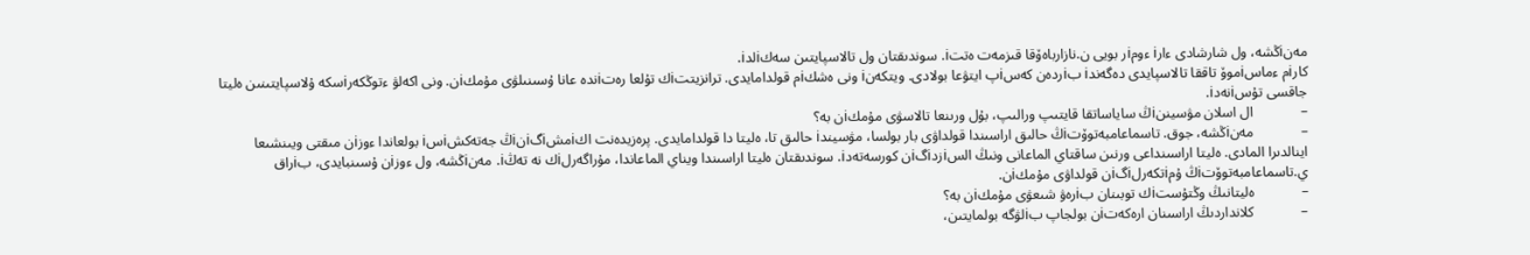مەنiڭشە، ول شارشادى ءارi ءومiر بويى ن.نازارباەۆقا قىزمەت ەتتi. سوندىقتان ول تالاسپايتىن سەكiلدi.
كارiم ءماسiموۆ تاققا تالاسپايدى دەگەندi بiردەن كەسiپ ايتۋعا بولادى. ويتكەنi ونى ەشكiم قولدامايدى. ترانزيتتiك تۇلعا رەتiندە عانا ۇسىنىلۋى مۇمكiن. ونى اكەلۋ ءتوڭكەرiسكە ۇلاسپايتىنىن ەليتا جاقسى تۇسiنەدi.
–             ال اسلان مۋسيننiڭ ساياساتقا قايتىپ ورالىپ، بۇل ورىنعا تالاسۋى مۇمكiن بە؟
–             مەنiڭشە، جوق. تاسماعامبەتوۆتiڭ حالىق اراسىندا قولداۋى بار بولسا، مۋسيندi حالىق تا، ەليتا دا قولدامايدى. پرەزيدەنت اكiمشiگiنiڭ جەتەكشiسi بولعاندا ءوزiن مىقتى ويىنشىعا اينالدىرا المادى. ەليتا اراسىنداعى ورنىن ساقتاي الماعانى ونىڭ السiزدiگiن كورسەتەدi. سوندىقتان ەليتا اراسىندا ويناي الماعاندا، مۇراگەرلiك نە تەڭi. مەنiڭشە، ول ءوزiن ۇسىنبايدى، بiراق ي.تاسماعامبەتوۆتiڭ ۇمiتكەرلiگiن قولداۋى مۇمكiن.
–             ەليتانىڭ وڭتۇستiك توبىنان بiرەۋ شىعۋى مۇمكiن بە؟
–             كلانداردىڭ اراسىنان ارەكەتiن بولجاپ بiلۋگە بولمايتىن،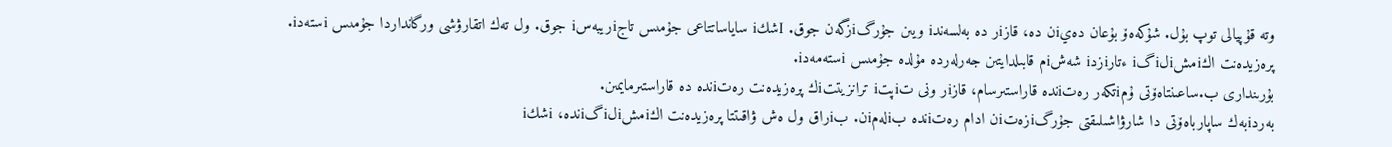وتە قۇپيالى توپ بۇل. شۇكەەۆ بۇعان دەيiن دە، قازiر دە بەلسەندi ويىن جۇرگiزگەن جوق. Iشكi ساياساتتاعى جۇمىس تاجiريبەسi جوق. ول تەك اتقارۋشى ورگانداردا جۇمىس iستەدi. پرەزيدەنت اكiمشiلiگi ءتارiزدi شەشiم قابىلدايتىن جەرلەردە مۇلدە جۇمىس iستەمەدi.
بۇرىندارى ب.ساعىنتاەۆتى ۇمiتكەر رەتiندە قاراستىرسام، قازiر ونى تiپتi ترانزيتتiك پرەزيدەنت رەتiندە دە قاراستىرمايمىن.
بەردiبەك ساپارباەۆتى دا شارۋاشىلىقتى جۇرگiزەتiن ادام رەتiندە بiلەمiن. بiراق ول ەش ۋاقىتتا پرەزيدەنت اكiمشiلiگiندە، iشكi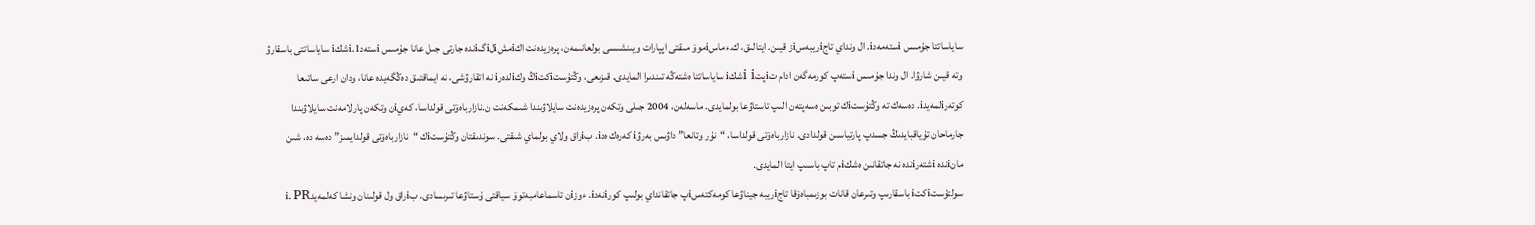ساياساتتا جۇمىس iستەمەدi. ال ونداي تاجiريبەسiز قيىن. ايتالىق، ك.ءماسiموۆ مىقتى اپپارات ويىنشىسى بولعانىمەن، پرەزيدەنت اكiمشiلiگiندە جارتى جىل عانا جۇمىس iستەدi. Iشكi ساياساتتى باسقارۋ وتە قيىن شارۋا. ال وندا جۇمىس iستەپ كورمەگەن ادام تiپتi iشكi ساياساتتا ەشتەڭە تىندىرا المايدى. قىزىعى، وڭتۇستiكتiڭ وكiلدەرi نە اتقارۋشى، نە ايماقتىق دەڭگەيدە عانا، ودان ارعى ساتىعا كوتەرiلمەيدi. دەسەك تە وڭتۇستiك توبىن ەسەپتەن الىپ تاستاۋعا بولمايدى. ماسەلەن، 2004 جىلى وتكەن پرەزيدەنت سايلاۋىندا شىمكەنت ن.نازارباەۆتى قولداسا، كەيiن وتكەن پارلامەنت سايلاۋىندا جارماحان تۇياقبايدىڭ جسدپ پارتياسىن قولدادى. نازارباەۆتى قولداسا، “نۇر وتانعا” داۋىس بەرۋi كەرەك ەدi. بiراق ولاي بولماي شىقتى. سوندىقتان وڭتۇستiك “نازارباەۆتى قولدايمىز” دەسە دە، شىن مانiندە iشتەرiندە نە جاتقانىن ەشكiم تاپ باسىپ ايتا المايدى.
سولتۇستiكتi باسقارىپ وتىرعان قانات بوزىمباەۆقا تاجiريبە جيناۋعا كومەكتەسiپ جاتقانداي بولىپ كورiنەدi. ءوزiن تاسماعامبەتوۆ سياقتى ۇستاۋعا تىرىسادى. بiراق ول قولىنان ونشا كەلمەيدi. PR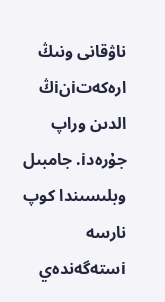ناۋقانى ونىڭ ارەكەتiنiڭ الدىن وراپ جۇرەدi. جامبىل وبلىسىندا كوپ نارسە iستەگەندەي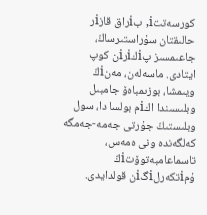كورسەتتi, بiراق قازiر حالىقتان سۇراستىرساڭ، جاعىمسىز پiكiرiن كوپ ايتادى. ماسەلەن، مەنiڭ ويىمشا، بوزىمباەۆ جامبىل وبلىسىندا اكiم بولسا دا، سول وبلىستىڭ جۇرتى جەمە-جەمگە كەلگەندە ونى ەمەس، تاسماعامبەتوۆتiڭ ۇمiتكەرلiگiن قولدايدى.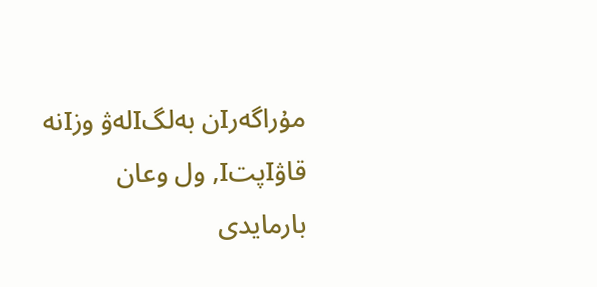مۇراگەرIن بەلگIلەۋ وزIنە قاۋIپتI, ول وعان بارمايدى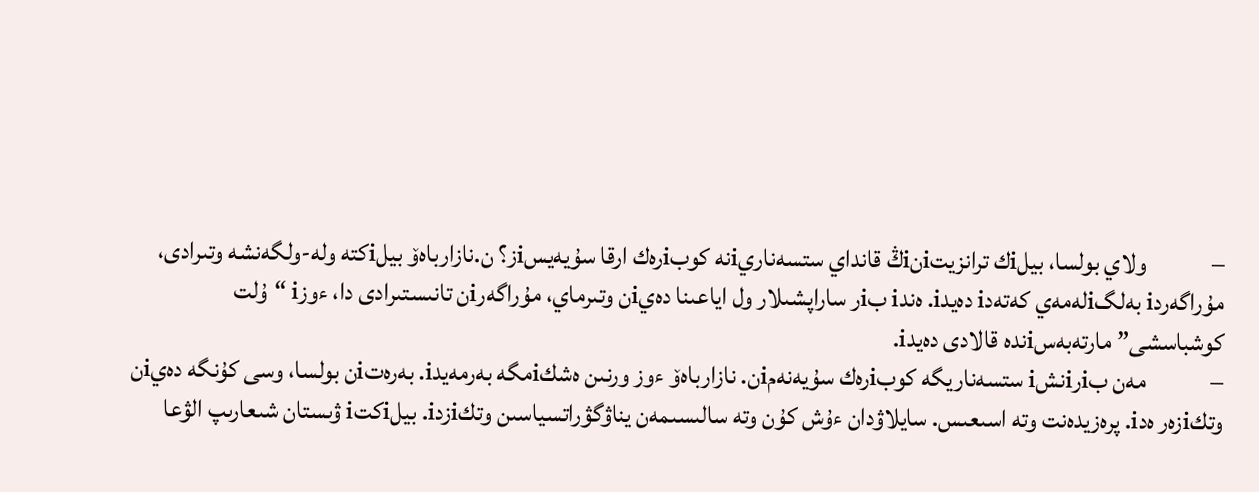–             ولاي بولسا، بيلiك ترانزيتiنiڭ قانداي ستسەناريiنە كوبiرەك ارقا سۇيەيسiز؟ ن.نازارباەۆ بيلiكتە ولە-ولگەنشە وتىرادى، مۇراگەردi بەلگiلەمەي كەتەدi دەيدi. ەندi بiر ساراپشىلار ول اياعىنا دەيiن وتىرماي، مۇراگەرiن تانىستىرادى دا، ءوزi “ۇلت كوشباسشى” مارتەبەسiندە قالادى دەيدi.
–             مەن بiرiنشi ستسەناريگە كوبiرەك سۇيەنەمiن. نازارباەۆ ءوز ورنىن ەشكiمگە بەرمەيدi. بەرەتiن بولسا، وسى كۇنگە دەيiن وتكiزەر ەدi. پرەزيدەنت وتە اسىعىس. سايلاۋدان ءۇش كۇن وتە سالىسىمەن يناۋگۋراتسياسىن وتكiزدi. بيلiكتi ۋىستان شىعارىپ الۋعا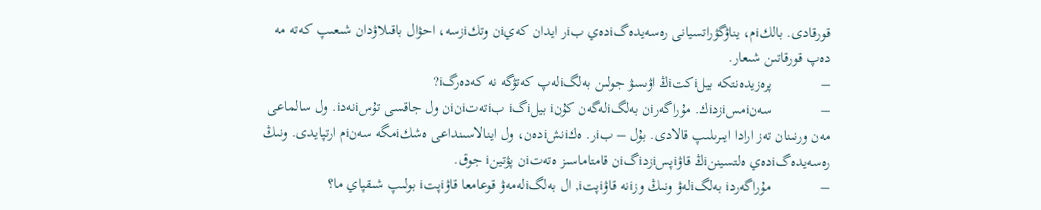قورقادى. بالكiم، يناۋگۋراتسيانى رەسەيدەگiدەي بiر ايدان كەيiن وتكiزسە، احۋال باقىلاۋدان شىعىپ كەتە مە دەپ قورقاتىن شىعار.
–             پرەزيدەنتكە بيلiكتiڭ اۋىسۋ جولىن بەلگiلەپ كەتۋگە نە كەدەرگi?
–             سەنiمسiزدiك. مۇراگەرiن بەلگiلەگەن كۇنi بيلiگi بiتەتiنiن ول جاقسى تۇسiنەدi. ول سالماعى مەن ورنىنان تەز ارادا ايىرىلىپ قالادى. بۇل – بiر. ەكiنشiدەن، ول اينالاسىنداعى ەشكiمگە سەنiم ارتپايدى. ونىڭ رەسەيدەگiدەي ەلتسيننiڭ قاۋiپسiزدiگiن قامتاماسىز ەتەتiن پۋتينi جوق.
–             مۇراگەردi بەلگiلەۋ ونىڭ وزiنە قاۋiپتi, ال بەلگiلەمەۋ قوعامعا قاۋiپتi بولىپ شىقپاي ما؟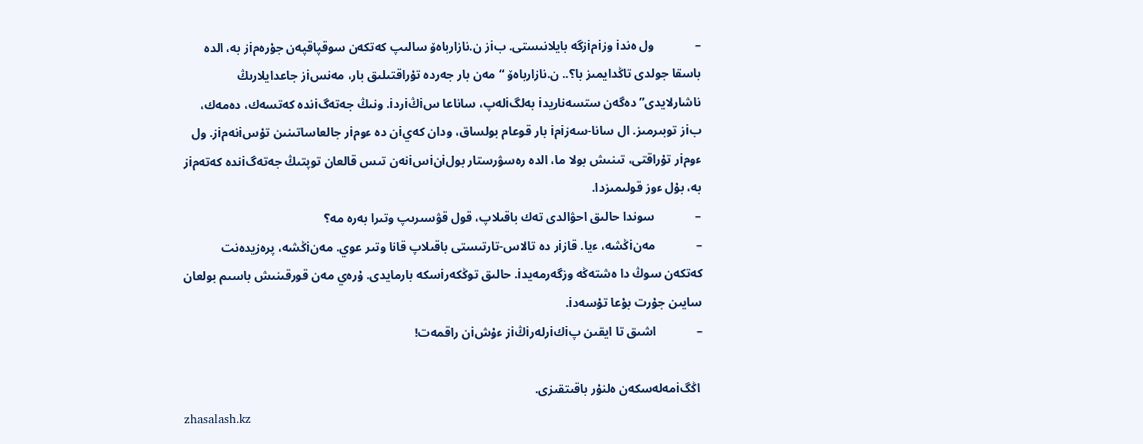–             ول ەندi وزiمiزگە بايلانىستى. بiز ن.نازارباەۆ سالىپ كەتكەن سوقپاقپەن جۇرەمiز بە، الدە باسقا جولدى تاڭدايمىز با؟.. ن.نازارباەۆ “مەن بار جەردە تۇراقتىلىق بار، مەنسiز جاعدايلارىڭ ناشارلايدى” دەگەن ستسەناريدi بەلگiلەپ، ساناعا سiڭiردi. ونىڭ جەتەگiندە كەتسەك، دەمەك، بiز توبىرمىز. ال سانا-سەزiمi بار قوعام بولساق، ودان كەيiن دە ءومiر جالعاساتىنىن تۇسiنەمiز. ول ءومiر تۇراقتى، تىنىش بولا ما، الدە رەسۋرستار بولiنiسiنەن تىس قالعان توپتىڭ جەتەگiندە كەتەمiز بە، بۇل ءوز قولىمىزدا.
–             سوندا حالىق احۋالدى تەك باقىلاپ، قول قۋسىرىپ وتىرا بەرە مە؟
–             مەنiڭشە، ءيا. قازiر دە تالاس-تارتىستى باقىلاپ قانا وتىر عوي. مەنiڭشە، پرەزيدەنت كەتكەن سوڭ دا ەشتەڭە وزگەرمەيدi. حالىق توڭكەرiسكە بارمايدى. ۇرەي مەن قورقىنىش باسىم بولعان سايىن جۇرت بۇعا تۇسەدi.
–             اشىق تا ايقىن پiكiرلەرiڭiز ءۇشiن راقمەت!

 اڭگiمەلەسكەن ەلنۇر باقىتقىزى.
zhasalash.kz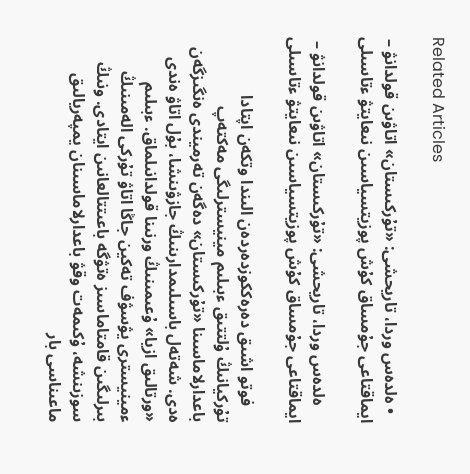Related Articles

  • ەلدەس وردا، تاريحشى: «تۇركىستان» اتاۋىن قولدانۋ – ايماقتاعى جۇمساق كۇش پوزيتسياسىن نىعايتۋ ءتاسىلى

    ەلدەس وردا، تاريحشى: «تۇركىستان» اتاۋىن قولدانۋ – ايماقتاعى جۇمساق كۇش پوزيتسياسىن نىعايتۋ ءتاسىلى

    فوتو اشىق دەرەككوزدەردەن الىندا وتكەن اپتادا تۇركيانىڭ ۇلتتىق ءبىلىم مينيسترلىگى مەكتەپ باعدارلاماسىنا «تۇركىستان» دەگەن تەرميندى ەنگىزگەن ەدى. شەتەل باسىلىمدارىنىڭ جازۋىنشا، بۇل اتاۋ ەندى «ورتالىق ازيا» ۇعىمىنىڭ ورنىنا قولدانىلماق. ءبىلىم ءمينيسترى يۋسۋف تەكين جاڭا اتاۋ تۇركى الەمىنىڭ بىرلىگىن قامتاماسىز ەتۋگە باعىتتالعانىن ايتادى. ونىڭ سوزىنشە، ۇكىمەت وقۋ باعدارلاماسىنان يمپەريالىق ماعىناسى بار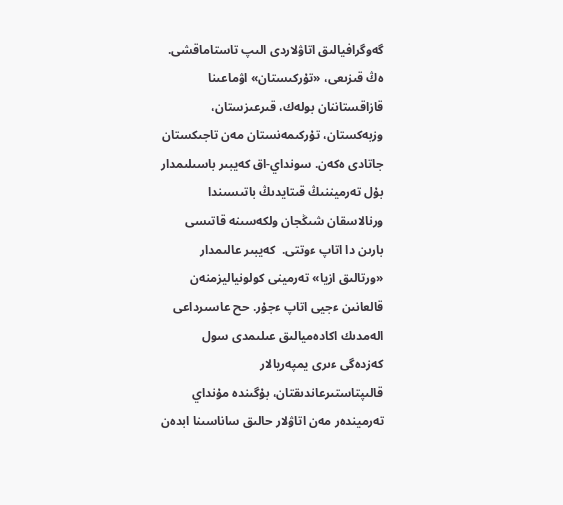گەوگرافيالىق اتاۋلاردى الىپ تاستاماقشى. ەڭ قىزىعى، «تۇركىستان» اۋماعىنا قازاقستاننان بولەك، قىرعىزستان، وزبەكستان، تۇركىمەنستان مەن تاجىكستان جاتادى ەكەن. سونداي-اق كەيبىر باسىلىمدار بۇل تەرميننىڭ قىتايدىڭ باتىسىندا ورنالاسقان شىڭجان ولكەسىنە قاتىسى بارىن دا اتاپ ءوتتى.  كەيبىر عالىمدار «ورتالىق ازيا» تەرمينى كولونياليزمنەن قالعانىن ءجيى اتاپ ءجۇر. حح عاسىرداعى الەمدىك اكادەميالىق عىلىمدى سول كەزدەگى ءىرى يمپەريالار قالىپتاستىرعاندىقتان، بۇگىندە مۇنداي تەرميندەر مەن اتاۋلار حالىق ساناسىنا ابدەن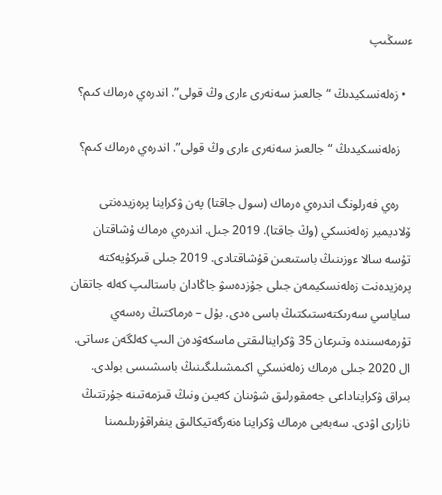ءسىڭىپ

  • زەلەنسكيدىڭ “جالعىز سەنەرى ءارى وڭ قولى”. اندرەي ەرماك كىم؟

    زەلەنسكيدىڭ “جالعىز سەنەرى ءارى وڭ قولى”. اندرەي ەرماك كىم؟

    رەي فەرلونگ اندرەي ەرماك (سول جاقتا) پەن ۋكراينا پرەزيدەنتى ۆلاديمير زەلەنسكي (وڭ جاقتا). 2019 جىل. اندرەي ەرماك ۇشاقتان تۇسە سالا ءوزىنىڭ باستىعىن قۇشاقتادى. 2019 جىلى قىركۇيەكتە پرەزيدەنت زەلەنسكيمەن جىلى جۇزدەسۋ جاڭادان باستالىپ كەلە جاتقان ساياسي سەرىكتەستىكتىڭ باسى ەدى. بۇل – ەرماكتىڭ رەسەي تۇرمەسىندە وتىرعان 35 ۋكراينالىقتى ماسكەۋدەن الىپ كەلگەن ءساتى. ال 2020 جىلى ەرماك زەلەنسكي اكىمشىلىگىنىڭ باسشىسى بولدى. بىراق ۋكرايناداعى جەمقورلىق شۋىنان كەيىن ونىڭ قىزمەتىنە جۇرتتىڭ نازارى اۋدى. سەبەبى ەرماك ۋكراينا ەنەرگەتيكالىق ينفراقۇرىلىمىنا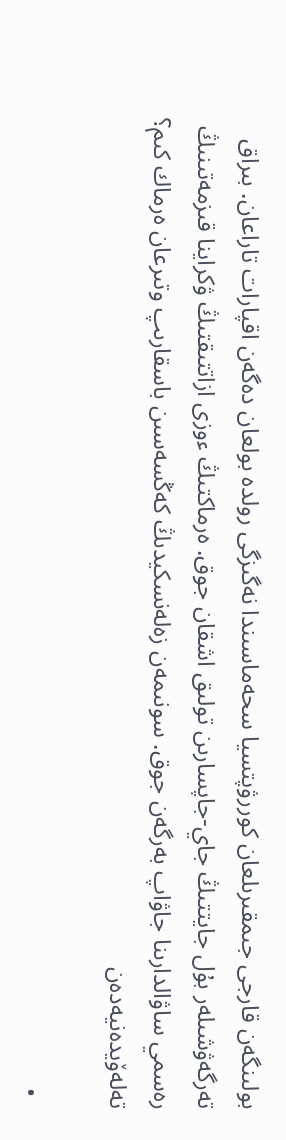بولىنگەن قارجى جىمقىرىلعان كوررۋپتسيا سحەماسىندا نەگىزگى رولدە بولعان دەگەن اقپارات تاراعان. بىراق تەرگەۋشىلەر بۇل جايتتىڭ جاي-جاپسارىن تولىق اشقان جوق. ەرماكتىڭ ءوزى ازاتتىقتىڭ ۋكراينا قىزمەتىنىڭ رەسمي ساۋالدارىنا جاۋاپ بەرگەن جوق. سونىمەن زەلەنسكيدىڭ كەڭسەسىن باسقارىپ وتىرعان ەرماك كىم؟ تەلەۆيدەنيەدەن

  •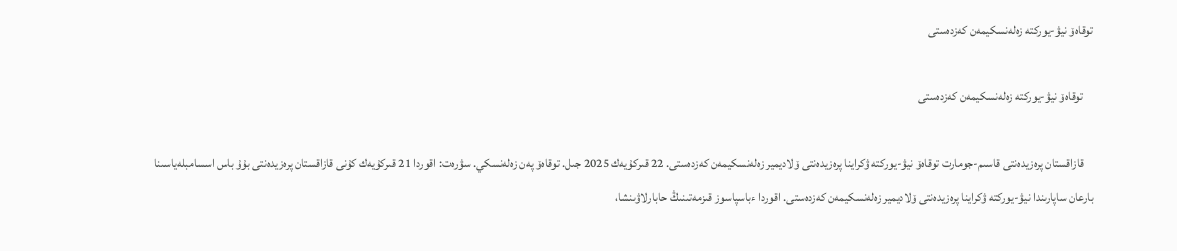توقاەۆ نيۋ-يوركتە زەلەنسكيمەن كەزدەستى

    توقاەۆ نيۋ-يوركتە زەلەنسكيمەن كەزدەستى

    قازاقستان پرەزيدەنتى قاسىم-جومارت توقاەۆ نيۋ-يوركتە ۋكراينا پرەزيدەنتى ۆلاديمير زەلەنسكيمەن كەزدەستى. 22 قىركۇيەك 2025 جىل. توقاەۆ پەن زەلەنسكي. سۋرەت: اقوردا 21 قىركۇيەك كۇنى قازاقستان پرەزيدەنتى بۇۇ باس اسسامبلەياسىنا بارعان ساپارىندا نيۋ-يوركتە ۋكراينا پرەزيدەنتى ۆلاديمير زەلەنسكيمەن كەزدەستى. اقوردا ءباسپاسوز قىزمەتىنىڭ حابارلاۋىنشا،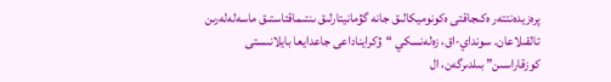پرەزيدەنتتەر ەكىجاقتى ەكونوميكالىق جانە گۋمانيتارلىق ىنتىماقتاستىق ماسەلەلەرىن تالقىلاعان. سونداي-اق، زەلەنسكي “ۋكرايناداعى جاعدايعا بايلانىستى كوزقاراسىن” بىلدىرگەن، ال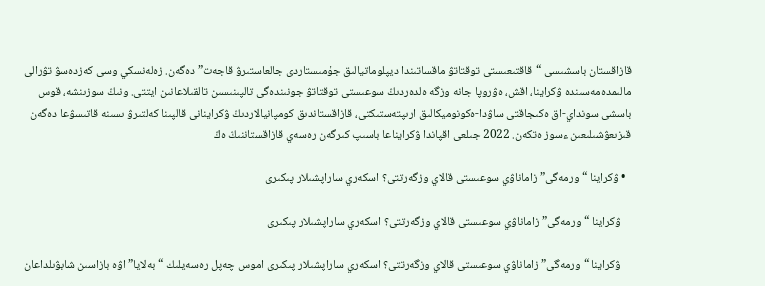قازاقستان باسشىسى “قاقتىعىستى توقتاتۋ ماقساتىندا ديپلوماتيالىق جۇمىستاردى جالعاستىرۋ قاجەت” دەگەن. زەلەنسكي وسى كەزدەسۋ تۋرالى مالىمدەمەسىندە ۋكراينا، اقش، ەۋروپا جانە وزگە ەلدەردىڭ سوعىستى توقتاتۋ جونىندەگى تالپىنىسىن تالقىلاعانىن ايتتى. ونىڭ سوزىنشە، قوس باسشى سونداي-اق ەكىجاقتى ساۋدا-ەكونوميكالىق ارىپتەستىكتى، قازاقستاندىق كومپانيالاردىڭ ۋكراينانى قالپىنا كەلتىرۋ ىسىنە قاتىسۋعا دەگەن قىزىعۋشىلىعىن ءسوز ەتكەن. 2022 جىلعى اقپاندا ۋكرايناعا باسىپ كىرگەن رەسەي قازاقستاننىڭ ەڭ

  • ۋكراينا “ورمەگى” زاماناۋي سوعىستى قالاي وزگەرتتى؟ اسكەري ساراپشىلار پىكىرى

    ۋكراينا “ورمەگى” زاماناۋي سوعىستى قالاي وزگەرتتى؟ اسكەري ساراپشىلار پىكىرى

    ۋكراينا “ورمەگى” زاماناۋي سوعىستى قالاي وزگەرتتى؟ اسكەري ساراپشىلار پىكىرى اموس چەپل رەسەيلىك “بەلايا” اۋە بازاسىن شابۋىلداعان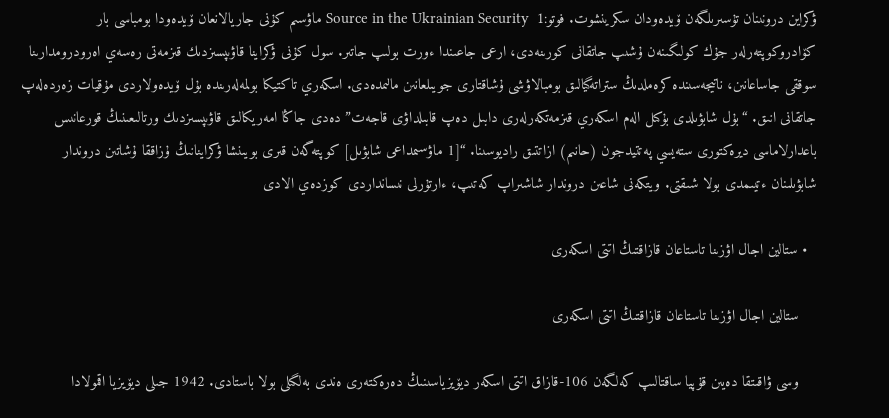ۋكراين درونىنان تۇسىرىلگەن ۆيدەودان سكرينشوت. فوتو:Source in the Ukrainian Security  1 ماۋسىم كۇنى جاريالانعان ۆيدەودا بومباسى بار كۆادروكوپتەرلەر جۇك كولىگىنەن ۇشىپ جاتقانى كورىنەدى، ارعى جاعىندا ءورت بولىپ جاتىر. سول كۇنى ۋكراينا قاۋىپسىزدىك قىزمەتى رەسەي اەرودرومدارىنا سوققى جاساعانىن، ناتيجەسىندە كرەملدىڭ ستراتەگيالىق بومبالاۋشى ۇشاقتارى جويىلعانىن مالىمدەدى. اسكەري تاكتيكا بولمەلەرىندە بۇل ۆيدەولاردى مۇقيات زەردەلەپ جاتقانى انىق. “بۇل شابۋىلدى بۇكىل الەم اسكەري قىزمەتكەرلەرى دابىل دەپ قابىلداۋى قاجەت” دەدى جاڭا امەريكالىق قاۋىپسىزدىك ورتالىعىنىڭ قورعانىس باعدارلاماسى ديرەكتورى ستەيسي پەتتيدجون (حانىم) ازاتتىق راديوسىنا. “[1 ماۋسىمداعى شابۋىل] كوپتەگەن قىرى بويىنشا ۋكراينانىڭ ۇزاققا ۇشاتىن دروندار شابۋىلىنان ءتيىمدى بولا شىقتى. ويتكەنى شاعىن دروندار شاشىراپ كەتىپ، ءارتۇرلى نىسانداردى كوزدەي الادى

  • ستالين اجال اۋزىنا تاستاعان قازاقتىڭ اتتى اسكەرى

    ستالين اجال اۋزىنا تاستاعان قازاقتىڭ اتتى اسكەرى

    وسى ۋاقىتقا دەيىن قۇپيا ساقتالىپ كەلگەن 106-قازاق اتتى اسكەر ديۆيزياسىنىڭ دەرەكتەرى ەندى بەلگىلى بولا باستادى. 1942 جىلى ديۆيزيا اقمولادا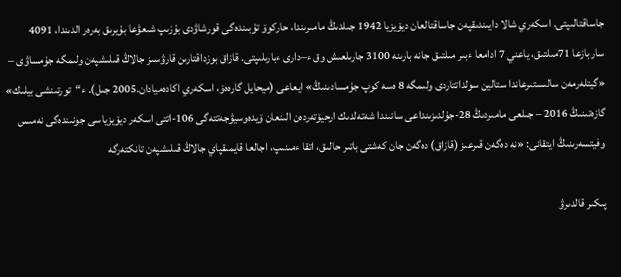جاساقتالىپتى. اسكەري شالا دايىندىقپەن جاساقتالعان ديۆيزيا 1942 جىلدىڭ مامىرىندا، حاركوۆ تۇبىندەگى قورشاۋدى بۇزىپ شىعۋعا بۇيرىق بەرەر الدىندا، 4091 ساربازعا 71مىلتىق، ياعني 7 ادامعا ءبىر مىلتىق جانە بارىنە 3100 جارىلعىش وق ء–دارى ءبارىلىپتى. قازاق بوزداقتارىن قارۋسىز جالاڭ قىلىشپەن ولىمگە جۇمساۋى – «گيتلەرمەن سالىستىرعاندا ستالين سولداتتاردى ولىمگە 8 ەسە كوپ جۇمسادىنىڭ» ايعاعى (ميحايل گارەەۆ، اسكەري اكادەميادان.2005 جىل). ء“تورتىنشى بيلىك» گازەتىنىڭ 2016 – جىلعى مامىردىڭ 28-جۇلدىزىنداعى سانىندا شەتەلدىك ارحيۆتەردەن الىنعان ۆيدەوسيۋجەتتەگى 106-اتتى اسكەر ديۆيزياسى جونىندەگى نەمىس وفيتسەرىنىڭ ايتقانى: «نە دەگەن قىرعىز (قازاق) دەگەن جان كەشتى باتىر حالىق، اتقا ءمىنىپ، اجالعا قايمىقپاي جالاڭ قىلىشپەن تانكتەرگە

پىكىر قالدىرۋ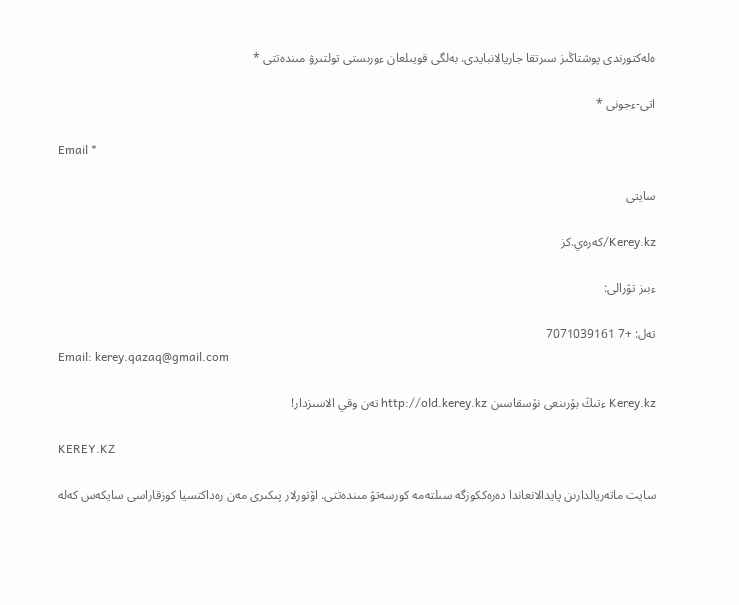ەلەكتورندى پوشتاڭىز سىرتقا جاريالانبايدى. بەلگى قويىلعان ءورىستى تولتىرۋ مىندەتتى *

اتى-ءجونى *

Email *

سايتى

Kerey.kz/كەرەي.كز

ءبىز تۋرالى:

تەل: +7 7071039161
Email: kerey.qazaq@gmail.com

Kerey.kz ءتىڭ بۇرىنعى نۇسقاسىن http://old.kerey.kz تەن وقي الاسىزدار!

KEREY.KZ

سايت ماتەريالدارىن پايدالانعاندا دەرەككوزگە سىلتەمە كورسەتۋ مىندەتتى. اۆتورلار پىكىرى مەن رەداكتسيا كوزقاراسى سايكەس كەلە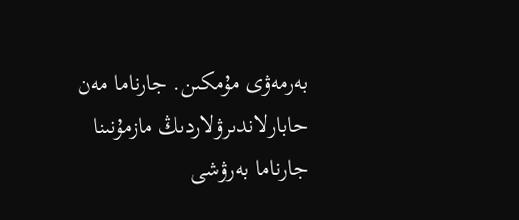بەرمەۋى مۇمكىن. جارناما مەن حابارلاندىرۋلاردىڭ مازمۇنىنا جارناما بەرۋشى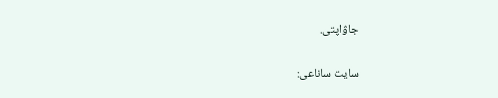جاۋاپتى.

سايت ساناعى: